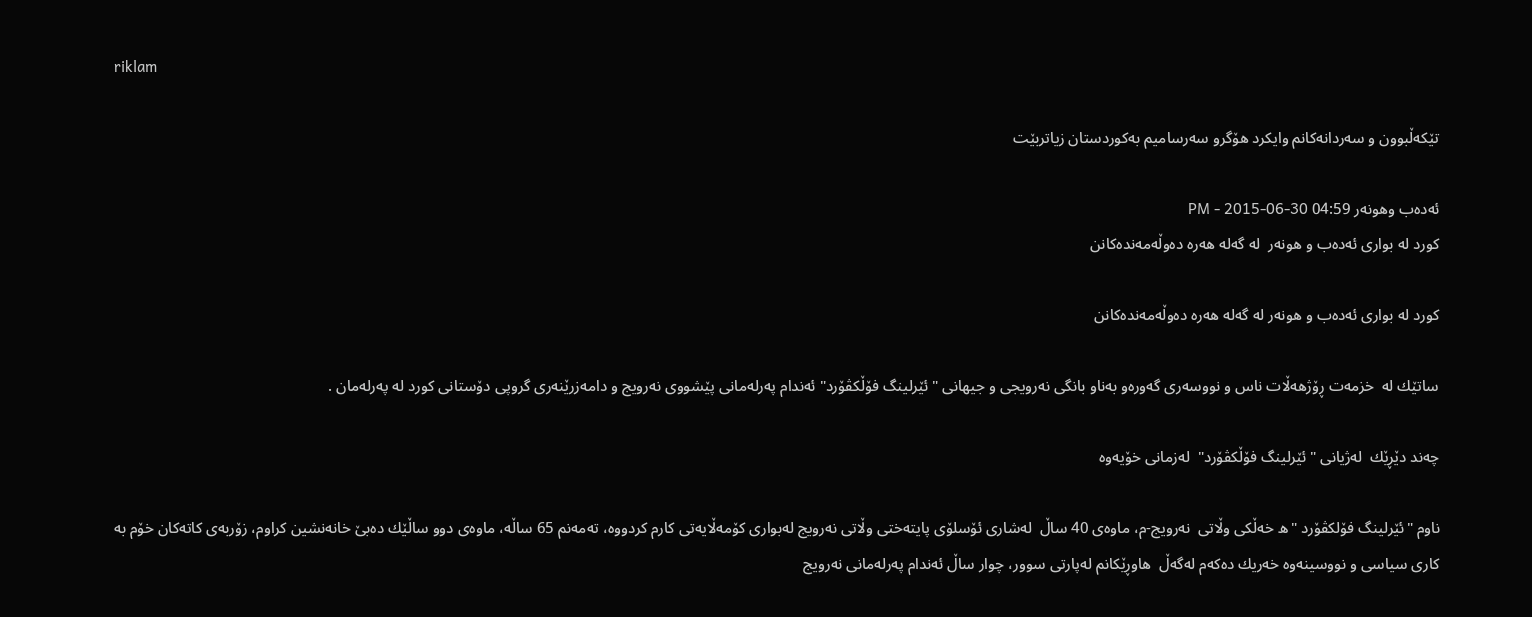riklam

تێكه‌ڵبوون و سه‌ردانه‌كانم وایكرد هۆگرو سه‌رسامیم به‌كوردستان زیاتربێت

ئەدەب وهونەر 04:59 PM - 2015-06-30
كورد له‌ بواری ئه‌ده‌ب و هونه‌ر  له‌ گه‌له‌ هه‌ره‌ ده‌وڵه‌مه‌نده‌كانن

كورد له‌ بواری ئه‌ده‌ب و هونه‌ر له‌ گه‌له‌ هه‌ره‌ ده‌وڵه‌مه‌نده‌كانن

ساتێك له‌  خزمه‌ت ڕۆژهه‌ڵات ناس و نووسه‌ری گه‌وره‌و به‌ناو بانگی نه‌رویجی و جیهانی " ئێرلینگ فۆڵكڤۆرد" ئه‌ندام په‌رله‌مانی پێشووی نه‌رویج و دامه‌زرێنه‌ری گروپی دۆستانی كورد له‌ په‌رله‌مان .

چه‌ند دێڕێك  له‌ژیانی " ئێرلینگ فۆڵكڤۆرد"  له‌زمانی خۆیه‌وه‌

ناوم "ئێرلینگ فۆلكڤۆرد "ه‌ خه‌ڵكی وڵاتی  نه‌رویج-م، ماوه‌ی 40 ساڵ  له‌شاری ئۆسلۆی پایته‌ختی وڵاتی نه‌رویج له‌بواری كۆمه‌ڵایه‌تی كارم كردووه‌، ته‌مه‌نم 65 ساڵه‌، ماوه‌ی دوو ساڵێك ده‌بێ خانه‌نشین كراوم، زۆربه‌ی كاته‌كان خۆم به‌ كاری سیاسی و نووسینه‌وه‌ خه‌ریك ده‌كه‌م له‌گه‌ڵ  هاوڕێكانم له‌پارتی سوور، چوار ساڵ ئه‌ندام په‌رله‌مانی نه‌رویج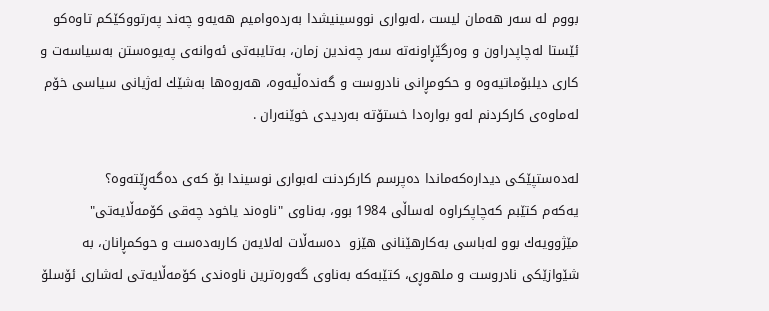بووم له‌ سه‌ر هه‌مان لیست ،له‌بواری نووسینیشدا به‌رده‌وامیم هه‌یه‌و چه‌ند په‌رتووكێكم تاوه‌كو ئێستا له‌چاپدراون و وه‌رگێڕاونه‌ته‌ سه‌ر چه‌ندین زمان، به‌تایبه‌تی ئه‌وانه‌ی په‌یوه‌ستن به‌سیاسه‌ت و كاری دیلبۆماتیه‌وه‌ و حكومڕانی نادروست و گه‌نده‌ڵیه‌وه‌، هه‌روه‌ها به‌شێك له‌ژیانی سیاسی خۆم له‌ماوه‌ی كاركردنم له‌و بواره‌دا خستۆته‌ به‌ردیدی خوێنه‌ران .

له‌ده‌ستپێكی دیداره‌كه‌ماندا ده‌پرسم كاركردنت له‌بواری نوسیندا بۆ كه‌ی ده‌گه‌ڕێته‌وه‌؟
یه‌كه‌م كتێبم كه‌چاپكراوه‌ له‌ساڵی 1984 بوو، به‌ناوی "ناوه‌ند یاخود چه‌قی كۆمه‌ڵایه‌تی" مێژوویه‌ك بوو له‌باسی به‌كارهێنانی هێزو  ده‌سه‌ڵات له‌لایه‌ن كاربه‌ده‌ست و حوكمڕانان، به‌ شێوازێكی نادروست و ملهوڕی، كتێبه‌كه‌ به‌ناوی گه‌وره‌ترین ناوه‌ندی كۆمه‌ڵایه‌تی له‌شاری ئۆسلۆ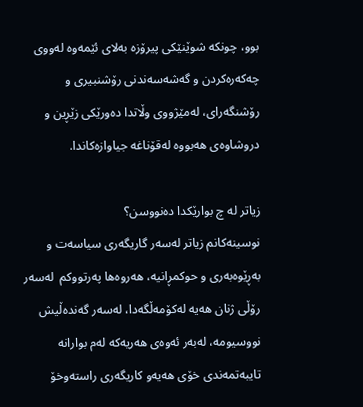بوو، چونكه‌ شوێنێكی پیرۆزه‌ به‌لای ئێمه‌وه‌ له‌ووی چه‌كه‌ره‌كردن و گه‌شه‌سه‌ندنی رۆشنبیری و رۆشنگه‌رای، له‌مێژووی وڵاتدا ده‌ورێكی زێڕین و دروشاوه‌ی هه‌بووه‌ له‌قۆناغه‌ جیاوازه‌كاندا.

زیاتر له‌ چ بوارێكدا ده‌نووسن؟
نوسینه‌كانم زیاتر له‌سه‌ر گاریگه‌ری سیاسه‌ت و به‌ڕێوه‌به‌ری و حوكمڕانیه‌، هه‌روه‌ها په‌رتووكم  له‌سه‌ر رۆڵی ژنان هه‌یه‌ له‌كۆمه‌ڵگه‌دا، له‌سه‌ر گه‌نده‌ڵیش نووسیومه‌، له‌به‌ر ئه‌وه‌ی هه‌ریه‌كه‌ له‌م بوارانه‌ تایبه‌تمه‌ندی خۆی هه‌یه‌و كاریگه‌ری راسته‌وخۆ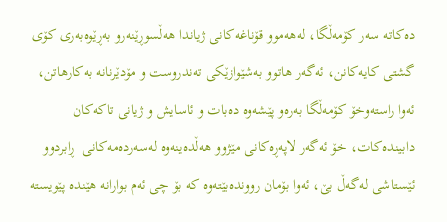ده‌كاته‌ سه‌ر كۆمه‌ڵگا، له‌هه‌موو قۆناغه‌كانی ژیاندا هه‌ڵسوڕێنه‌رو به‌ڕێوه‌به‌ری كۆی گشتی كایه‌كانن، ئه‌گه‌ر هاتوو به‌شێوازێكی ته‌ندروست و مۆدێرنانه‌ به‌كارهاتن، ئه‌وا راسته‌وخۆ كۆمه‌ڵگا به‌ره‌و پێشه‌وه‌ ده‌بات و ئاسایش و ژیانی تاكه‌كان دابینده‌كات، خۆ ئه‌گه‌ر لاپه‌ڕه‌كانی مێژوو هه‌ڵده‌ینه‌وه‌ له‌سه‌رده‌مه‌كانی  ڕابردوو  ئێستاشی له‌گه‌ڵ بێ، ئه‌وا بۆمان روونده‌بێته‌وه‌ كه‌ بۆ چی ئه‌م بوارانه‌ هێنده‌ پێویسته‌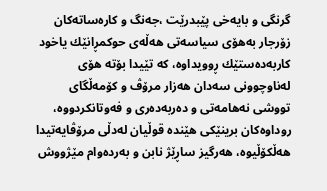گرنگی و بایه‌خی پێبدرێت ،جه‌نگ و كاره‌ساته‌كان زۆرجار به‌هۆی سیاسه‌تی هه‌ڵه‌ی حوكمڕانێك یاخود كاربه‌ده‌ستێك ڕوویداوه‌، كه‌ تێیدا بۆته‌ هۆی له‌ناوچوونی سه‌دان هه‌زار مرۆڤ و كۆمه‌ڵگای تووشی نه‌هامه‌تی و ده‌ربه‌ده‌ری و فه‌وتانكردووه‌، روداوه‌كان برینێكی هێنده‌ قوڵیان له‌دڵی مرۆڤایه‌تیدا هه‌ڵكۆڵیوه‌، هه‌رگیز ساڕێژ نابن و به‌رده‌وام مێژووش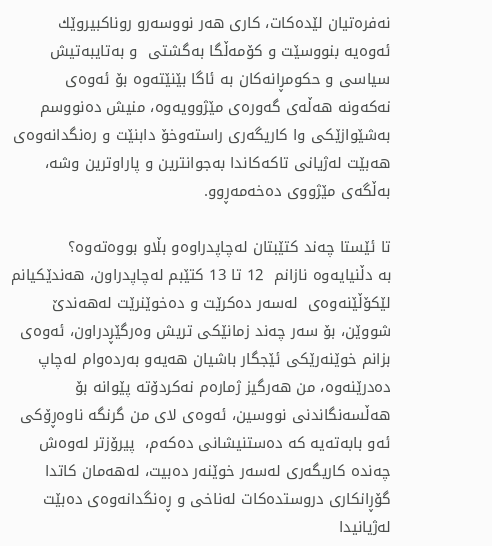نه‌فره‌تیان لێده‌كات، كاری هه‌ر نووسه‌رو روناكبیروێك ئه‌وه‌یه‌ بنووسێت و كۆمه‌ڵگا به‌گشتی  و به‌تایبه‌تیش سیاسی و حكومڕانه‌كان به‌ ئاگا بێنێته‌وه‌ بۆ ئه‌وه‌ی نه‌كه‌ونه‌ هه‌ڵه‌ی گه‌وره‌ی مێژوویه‌وه‌، منیش ده‌نووسم به‌شێوازێكی وا كاریگه‌ری راسته‌وخۆ دابنێت و ره‌نگدانه‌وه‌ی هه‌بێت له‌ژیانی تاكه‌كاندا به‌جوانترین و پاراوترین وشه‌، به‌ڵگه‌ی مێژووی ده‌خه‌مه‌ڕوو.

تا ئێستا چه‌ند كتێبتان له‌چاپدراوه‌و بڵاو بووه‌ته‌وه‌؟
به‌ دڵنیایه‌وه‌ نازانم  12 تا 13 كتێبم له‌چاپدراون، هه‌ندێكیانم  لێكۆڵێنه‌وه‌ی  له‌سه‌ر ده‌كرێت و ده‌خوێنرێت له‌هه‌ندێ شووێن، بۆ سه‌ر چه‌ند زمانێكی تریش وه‌رگێڕدراون، ئه‌وه‌ی بزانم خوێنه‌رێكی ئێجگار باشیان هه‌یه‌و به‌رده‌وام له‌چاپ ده‌درێنه‌وه‌، من هه‌رگیز ژماره‌م نه‌كردۆته‌ پێوانه‌ بۆ هه‌ڵسه‌نگاندنی نووسین، ئه‌وه‌ی لای من گرنگه‌ ناوه‌ڕۆكی ئه‌و بابه‌ته‌یه‌ كه‌ ده‌ستنیشانی ده‌كه‌م،  پیرۆزتر له‌وه‌ش  چه‌نده‌ كاریگه‌ری له‌سه‌ر خوێنه‌ر ده‌بیت، له‌هه‌مان كاتدا گۆڕانكاری دروستده‌كات له‌ناخی و ڕه‌نگدانه‌وه‌ی ده‌بێت له‌ژیانیدا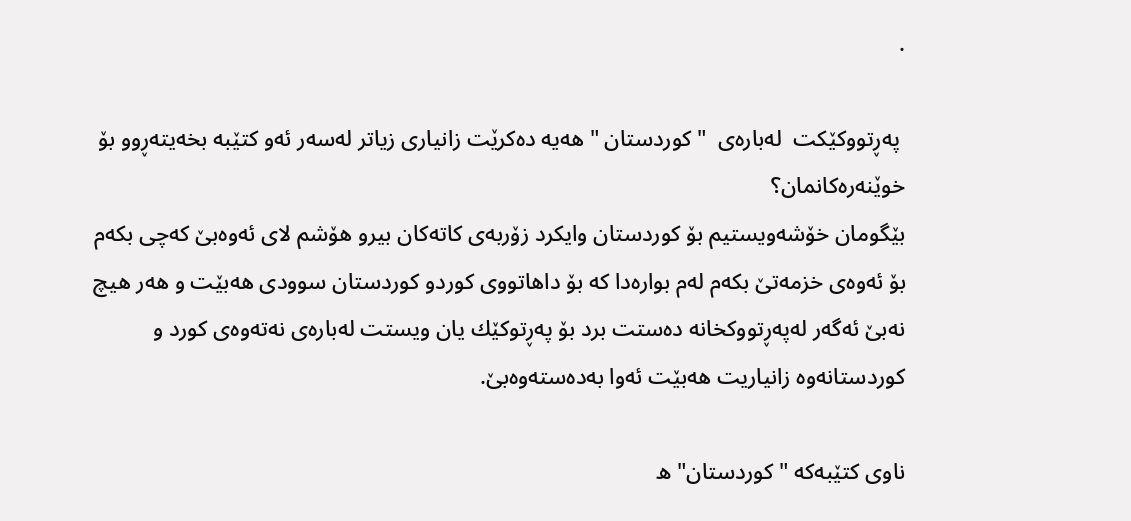.

 په‌ڕتووكێكت  له‌باره‌ی  " كوردستان " هه‌یه‌ ده‌كرێت زانیاری زیاتر له‌سه‌ر ئه‌و كتێبه‌ بخه‌یته‌ڕوو بۆ خوێنه‌ره‌كانمان؟
بێگومان خۆشه‌ویستیم بۆ كوردستان وایكرد زۆربه‌ی كاته‌كان بیرو هۆشم لای ئه‌وه‌بێ كه‌چی بكه‌م بۆ ئه‌وه‌ی خزمه‌تێ بكه‌م له‌م بواره‌دا كه‌ بۆ داهاتووی كوردو كوردستان سوودی هه‌بێت و هه‌ر هیچ نه‌بێ ئه‌گه‌ر له‌په‌ڕتووكخانه‌ ده‌ستت برد بۆ په‌ڕتوكێك یان ویستت له‌باره‌ی نه‌ته‌وه‌ی كورد و كوردستانه‌وه‌ زانیاریت هه‌بێت ئه‌وا به‌ده‌سته‌وه‌بێ.

ناوی كتێبه‌كه‌ " كوردستان" ه‌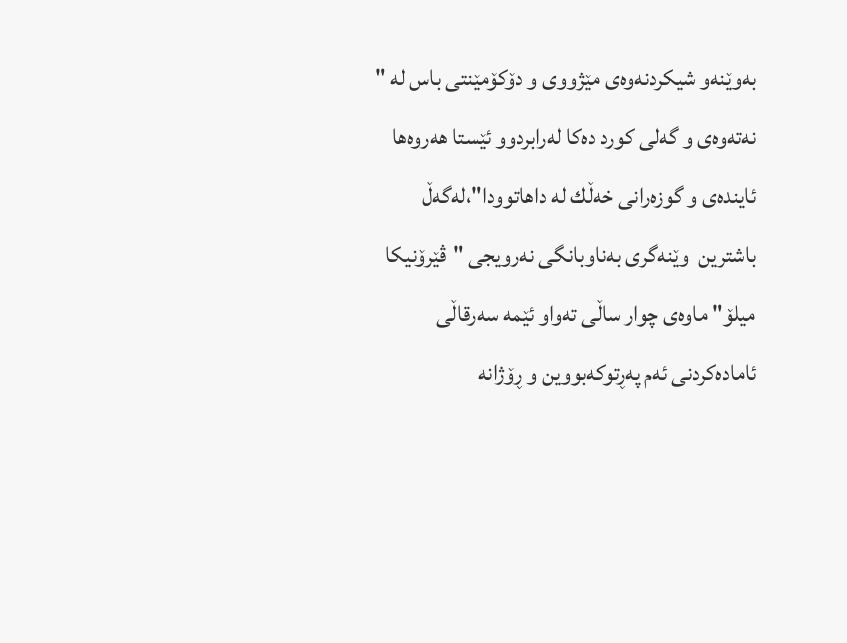به‌وێنه‌و شیكردنه‌وه‌ی مێژووی و دۆكۆمێنتی باس له‌ " نه‌ته‌وه‌ی و گه‌لی كورد ده‌كا له‌رابردوو ئێستا هه‌روه‌ها  ئاینده‌ی و گوزه‌رانی خه‌ڵك له‌ داهاتوودا"،له‌گه‌ڵ باشترین  وێنه‌گری به‌ناوبانگی نه‌رویجی "ڤێرۆنیكا میلۆ" ماوه‌ی چوار ساڵی ته‌واو ئێمه‌ سه‌رقاڵی ئاماده‌كردنی ئه‌م په‌ڕتوكه‌بووین و ڕۆژانه‌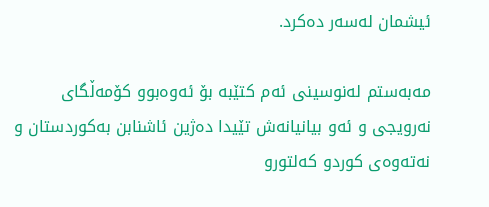ئیشمان له‌سه‌ر ده‌كرد.

مه‌به‌ستم له‌نوسینی ئه‌م كتێبه‌ بۆ ئه‌وه‌بوو كۆمه‌ڵگای نه‌رویجی و ئه‌و بیانیانه‌ش تێیدا ده‌ژین ئاشنابن به‌كوردستان و نه‌ته‌وه‌ی كوردو كه‌لتورو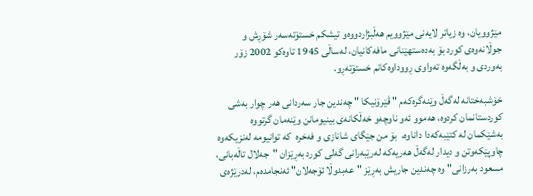مێژوویان، وه‌ زیاتر لایه‌نی مێژوویم هه‌ڵبژاردووه‌و تیشكم خستۆته‌سه‌ر شۆڕش و جوڵانه‌وه‌ی كورد بۆ به‌ده‌ستهێنانی مافه‌كانیان، له‌ساڵی 1945 تاوه‌كو 2002 زۆر به‌وردی و به‌ڵگه‌وه‌ ته‌واوی ڕووداوه‌كانم خستۆته‌ڕو.

خۆشبه‌ختانه‌ له‌گه‌ڵ وێنه‌گره‌كه‌م " ڤێرۆنیكا " چه‌ندین جار سه‌ردانی هه‌ر چوار به‌شی كوردستانمان كردوه‌، هه‌موو ئه‌و ناوچه‌و خه‌ڵكانه‌ی بینیومانن وێنه‌مان گرتووه‌ به‌شێكمان له‌ كتێبه‌كه‌دا داناوه‌،  بۆ من جێگای شانازی و فه‌خره‌  كه‌ توانیومه‌ له‌نزیكه‌وه‌ چاوپێكه‌وتن و دیدار له‌گه‌ڵ هه‌ریه‌كه‌ له‌رێبه‌رانی گه‌لی كورد به‌ڕێزان "جه‌لال تاڵه‌بانی، مسعود به‌رزانی" وه‌ چه‌ندین جاریش به‌ڕێز "عه‌بدوڵا ئۆجه‌لان" ئه‌نجامده‌م، له‌درێژه‌ی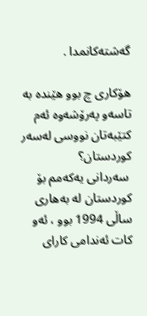گه‌شته‌كانمدا .

هۆكاری چ بوو هێنده‌ به‌ تاسه‌و په‌رۆشه‌وه‌ ئه‌م كتێبه‌تان نووسی له‌سه‌ر كوردستان؟
 سه‌ردانی یه‌كه‌مم بۆ كوردستان له‌ به‌هاری ساڵی 1994 بوو ، ئه‌و كات ئه‌ندامی كارای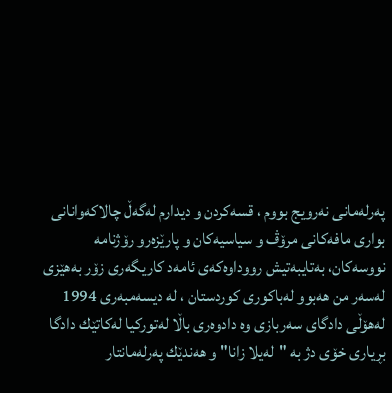په‌رله‌مانی نه‌رویج بووم ، قسه‌كردن و دیدارم له‌گه‌ڵ چالاكه‌وانانی بواری مافه‌كانی مرۆڤ و سیاسیه‌كان و پارێزه‌رو رۆژنامه‌ نووسه‌كان، به‌تایبه‌تیش رووداوه‌كه‌ی ئامه‌د كاریگه‌ری زۆر به‌هێزی له‌سه‌ر من هه‌بوو له‌باكوری كوردستان ، له‌ دیسه‌مبه‌ری 1994 له‌هۆڵی دادگای سه‌ربازی وه‌ دادوه‌ری باڵا له‌توركیا له‌كاتێك دادگا بڕیاری خۆی دژ به‌ "له‌یلا زانا" و هه‌ندێك په‌رله‌مانتار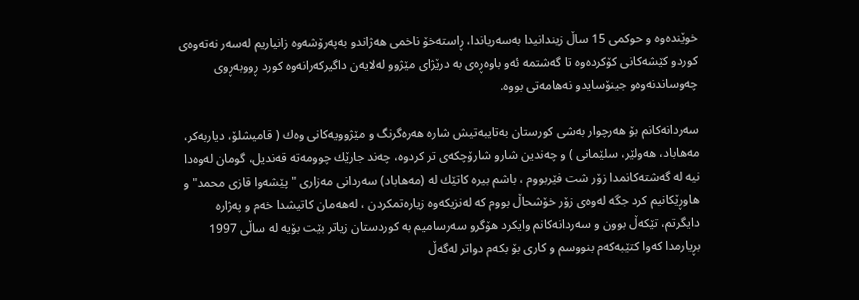خوێنده‌وه‌ و حوكمی 15 ساڵ زیندانیدا به‌سه‌ریاندا، ڕاسته‌خۆ ناخمی هه‌ژاندو به‌په‌رۆشه‌وه‌ زانیاریم له‌سه‌ر نه‌ته‌وه‌ی كوردو كێشه‌كانی كۆكرده‌وه‌ تا گه‌شتمه‌ ئه‌و باوه‌ڕه‌ی به‌ درێژای مێژوو له‌لایه‌ن داگیركه‌رانه‌وه‌ كورد ڕووبه‌ڕوی چه‌وساندنه‌وه‌و جینۆسایدو نه‌هامه‌تی بووه‌.

سه‌ردانه‌كانم بۆ هه‌رچوار به‌شی كورستان به‌تایبه‌تیش شاره‌ هه‌ره‌گرنگ و مێژوویه‌كانی وه‌ك ( قامیشلۆ، دیاربه‌كر، مه‌هاباد، هه‌ولێر، سلێمانی ) و چه‌ندین شارو شارۆچكه‌ی تر كردوه‌، چه‌ند جارێك چوومه‌ته‌ قه‌ندیل، گومان له‌وه‌دا نیه‌ له‌ گه‌شته‌كانمدا زۆر شت فێربووم ، باشم بیره‌ كاتێك له‌ (مه‌هاباد) سه‌ردانی مه‌زاری "پێشه‌وا قازی محمد" و هاوڕێكانیم كرد جگه‌ له‌وه‌ی زۆر خۆشحاڵ بووم كه‌ له‌نزیكه‌وه‌ زیاره‌تمكردن ، له‌هه‌مان كاتیشدا خه‌م و په‌ژاره‌ دایگرتم، تێكه‌ڵ بوون و سه‌ردانه‌كانم وایكرد هۆگرو سه‌رسامیم به‌ كوردستان زیاتر بێت بۆیه‌ له‌ ساڵی 1997 بڕیارمدا كه‌وا كتێبه‌كه‌م بنووسم و كاری بۆ بكه‌م دواتر له‌گه‌ڵ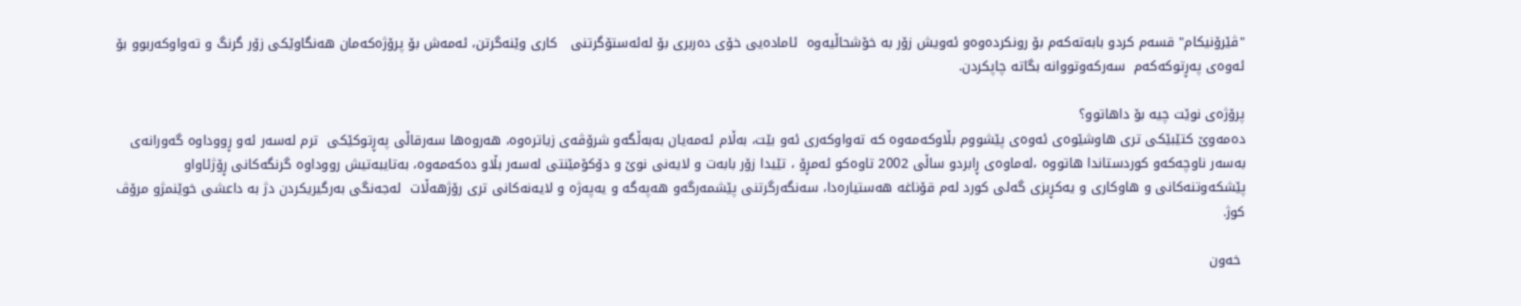"ڤێرۆنیكام" قسه‌م كردو بابه‌ته‌كه‌م بۆ رونكرده‌وه‌و ئه‌ویش زۆر به‌ خۆشحاڵیه‌وه‌  ئاماده‌یی خۆی ده‌ربری بۆ له‌ئه‌ستۆگرتنی   كاری وێنه‌گرتن، ئه‌مه‌ش بۆ پرۆژه‌كه‌مان هه‌نگاوێكی زۆر گرنگ و ته‌واوكه‌ربوو بۆ ئه‌وه‌ی په‌ڕتوكه‌كه‌م  سه‌ركه‌وتووانه‌ بگاته‌ چاپكردن.

پرۆژه‌ی نوێت چیه‌ بۆ داهاتوو؟
ده‌مه‌وێ كتێبێكی تری هاوشێوه‌ی ئه‌وه‌ی پێشووم بڵاوكه‌مه‌وه‌ كه‌ ته‌واوكه‌ری ئه‌و بێت، به‌ڵام ئه‌مه‌یان به‌به‌ڵگه‌و شرۆڤه‌ی زیاتره‌وه‌، هه‌روه‌ها سه‌رقاڵی په‌ڕتوكێكی  ترم له‌سه‌ر ئه‌و ڕووداوه‌ گه‌ورانه‌ی به‌سه‌ر ناوچه‌كه‌و كوردستاندا هاتووه‌ ،له‌ماوه‌ی ڕابردو ساڵی 2002 تاوه‌كو ئه‌مڕۆ ، تێیدا زۆر بابه‌ت و لایه‌نی نوێ و دۆكۆمێنتی له‌سه‌ر بڵاو ده‌كه‌مه‌وه‌، به‌تایبه‌تیش رووداوه‌ گرنگه‌كانی ڕۆژئاواو پێشكه‌وتنه‌كانی و هاوكاری و یه‌كڕیزی گه‌لی كورد له‌م قۆناغه‌ هه‌ستیاره‌دا، سه‌نگه‌رگرتنی پێشمه‌رگه‌و هه‌په‌گه‌ و یه‌په‌ژه‌ و لایه‌نه‌كانی تری رۆژهه‌ڵات  له‌جه‌نگی به‌رگیریكردن دژ به‌ داعشی خوێنمژو مرۆڤ كوژ.

 خه‌ون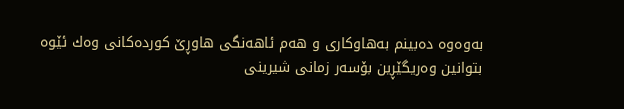به‌وه‌وه‌ ده‌بینم به‌هاوكاری و هه‌م ئاهه‌نگی هاوڕێ كورده‌كانی وه‌ك ئێوه‌ بتوانین وه‌ریگێڕین بۆسه‌ر زمانی شیرینی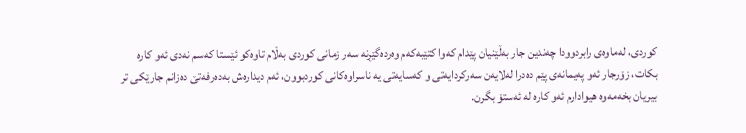كوردی، له‌ماوه‌ی رابردوودا چه‌ندین جار به‌ڵێنیان پێدام كه‌وا كتێبه‌كه‌م وه‌رده‌گێڕنه‌ سه‌ر زمانی كوردی به‌ڵام تاوه‌كو ئێستا كه‌سم نه‌دی ئه‌و كاره‌ بكات، زۆرجار ئه‌و په‌یمانه‌ی پێم ده‌درا له‌لایه‌ن سه‌ركردایه‌تی و كه‌سایه‌تی یه‌ ناسراوه‌كانی كوردبوون، ئه‌م دیداره‌ش به‌ده‌رفه‌تێ ده‌زانم جارێكی تر بیریان بخه‌مه‌وه‌ هیوادارم ئه‌و كاره‌ له‌ ئه‌ستۆ بگرن.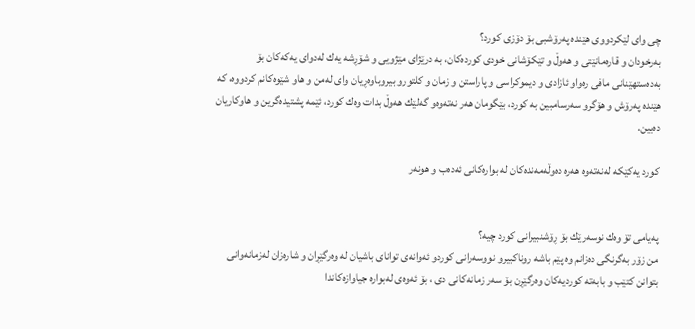چی وای لێكردووی هێنده‌ په‌رۆشبی بۆ دۆزی كورد؟
به‌رخودان و قاره‌مانێتی و هه‌وڵ و تێكۆشانی خودی كورده‌كان، به‌ درێژای مێژویی و شۆڕشه‌ یه‌ك له‌دوای یه‌كه‌كان بۆ به‌ده‌ستهێنانی مافی ره‌واو ئازادی و دیموكراسی و پاراستن و زمان و كلتورو بیروباوه‌ڕیان وای له‌من و هاو شێوه‌كانم كردووه‌، كه‌ هێنده‌ په‌رۆش و هۆگرو سه‌رسامبین به‌ كورد، بێگومان هه‌ر نه‌ته‌وه‌و گه‌لێك هه‌وڵ بدات وه‌ك كورد، ئێمه‌ پشتیده‌گرین و هاوكاریان ده‌بین.

كورد یه‌كێكه‌ له‌نه‌ته‌وه‌ هه‌ره‌ ده‌وڵه‌مه‌نده‌كان له‌ بواره‌كانی ئه‌ده‌ب و هونه‌ر


په‌یامی تۆ وه‌ك نوسه‌رێك بۆ ڕۆشنبیرانی كورد چیه‌؟
من زۆر به‌گرنگی ده‌زانم وه‌ پێم باشه‌ روناكبیرو نووسه‌رانی كوردو ئه‌وانه‌ی توانای باشیان له‌ وه‌رگێڕان و شاره‌زان له‌زمانه‌وانی بتوانن كتێب و بابه‌ته‌ كوردیه‌كان وه‌رگێڕن بۆ سه‌ر زمانه‌كانی دی ، بۆ ئه‌وه‌ی له‌بواره‌ جیاوازه‌كاندا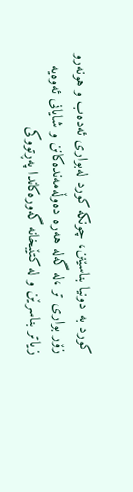كورد به‌ دونیا بناسێنن، چونكه‌ كورد له‌بواری ئه‌ده‌ب و هونه‌رو زۆر بواری تر ،له‌ گه‌له‌ هه‌ره‌ ده‌وڵه‌مه‌نده‌كانن و شایانی ئه‌وه‌یه‌ زیاتر بناسرێن و له‌ كتێبخانه‌ گه‌وره‌كاندا په‌ڕتووكی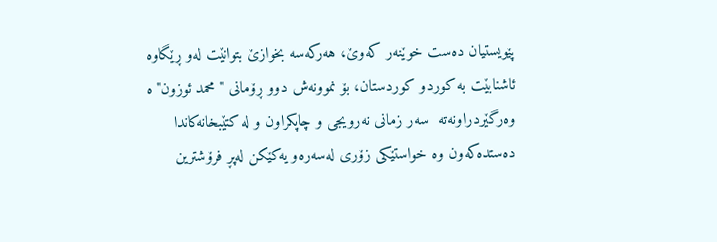پێویستیان ده‌ست خوێنه‌ر كه‌وێ، هه‌ركه‌سه‌ بخوازێ بتوانێت له‌و ڕێگاوه‌ ئاشنابێت به‌ كوردو كوردستان، بۆ نموونه‌ش دوو ڕۆمانی "محمد ئوزون"ه‌ وه‌رگێردراونه‌ته‌  سه‌ر زمانی نه‌رویجی و چاپكراون و له‌ كتێبخانه‌كاندا  ده‌ستده‌كه‌ون وه‌ خواستێكی زۆری له‌سه‌ره‌و یه‌كێكن له‌پڕ فرۆشترین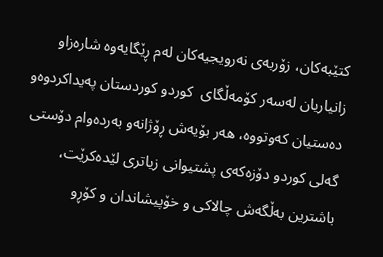كتێبه‌كان، زۆربه‌ی نه‌رویجیه‌كان له‌م ڕێگایه‌وه‌ شاره‌زاو زانیاریان له‌سه‌ر كۆمه‌ڵگای  كوردو كوردستان په‌یداكردوه‌و ده‌ستیان كه‌وتووه‌، هه‌ر بۆیه‌ش ڕۆژانه‌و به‌رده‌وام دۆستی گه‌لی كوردو دۆزه‌كه‌ی پشتیوانی زیاتری لێده‌كرێت، باشترین به‌ڵگه‌ش چالاكی و خۆپیشاندان و كۆڕو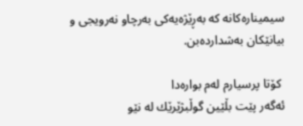سیمیناره‌كانه‌ كه‌ به‌ڕێژه‌یه‌كی به‌رچاو نه‌رویجی و بیانێكان به‌شدارده‌بن.

 كۆتا پرسیارم له‌م بواره‌دا
ئه‌گه‌ر پێت بڵێین گوڵبژێرێك له‌ نێو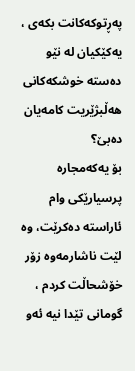په‌ڕتوكه‌كانت بكه‌ی ، یه‌كێكیان له‌ نێو ده‌سته‌ خوشكه‌كانی هه‌ڵبژێریت كامه‌یان ده‌بێ؟
بۆ یه‌كه‌مجاره‌ پرسیارێكی وام ئاراسته‌ ده‌كرێت، وه‌ لێت ناشارمه‌وه‌ زۆر خۆشحاڵت كردم ، گومانی تێدا نیه‌ ئه‌و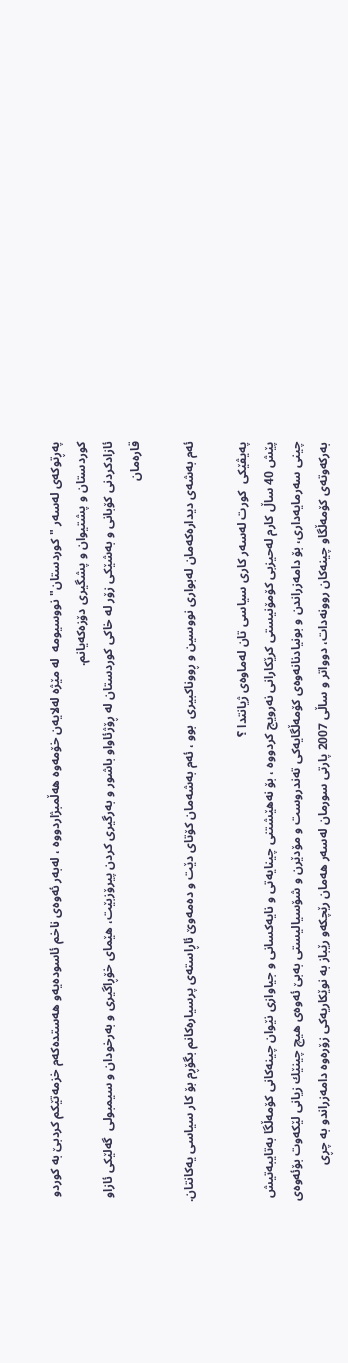په‌ڕتوكه‌ی له‌سه‌ر "كوردستان" نووسیومه‌  له‌ مێژه‌ له‌لایه‌ن خۆمه‌وه‌ هه‌ڵمبژاردووه‌ ، له‌به‌ر ئه‌وه‌ی ناخم ئاسوده‌یه‌و هه‌ستده‌كه‌م خزمه‌تێكم كردبێ به‌ كوردو كوردستان و پشتیوان و پشگیری دۆزه‌كه‌یانم.
ئازادكردنی كۆبانی و به‌شێكی زۆر له‌ خاكی كوردستان له‌ ڕۆژئاواو باشور و به‌رگیری كردن پیرۆزبێت، هێمای خۆڕاگیری و به‌رخودان و سیمبولی  گه‌لێكی ئازاو قاره‌مان

ئه‌م به‌شه‌ی دیداره‌كه‌مان له‌بواری نووسین و ڕووناكبیری  بوو ، ئه‌م به‌شه‌مان كۆتای دێت و ده‌مه‌وێ ئاڕاسته‌ی پرسیاره‌كانم بگۆڕم بۆ كار سیاسی یه‌كانتان.

په‌یڤێكی  كورت له‌سه‌ر كاری سیاسی تان له‌ماوه‌ی ژیانتدا ؟
پێش 40 ساڵ كارم له‌حیزبی كۆمۆنیستی كرێكارانی نه‌رویج كردووه‌ ، بۆ نه‌هێشتنی چینایه‌تی و نایه‌كسانی و جیاوازی نێوان چینه‌كانی كۆمه‌ڵگا به‌تایبه‌تیش چینی سه‌رمایه‌داری، بۆ دامه‌زراندن و بونیادنانه‌وه‌ی كۆمه‌ڵگایه‌كی ته‌ندروست و مۆدێرن و شۆسیالیستی به‌بێ ئه‌وه‌ی هیچ چینێك زیانی لێكه‌وت بۆئه‌وه‌ی به‌ركه‌وته‌ی كۆمه‌ڵگاو چینه‌كان روونه‌دات، دوواتر و ساڵی 2007 پارتی سورمان له‌سه‌ر هه‌مان رێچكه‌و رێباز به‌ نوێكاریه‌كی زۆره‌وه‌ دامه‌زراندو به‌ چڕی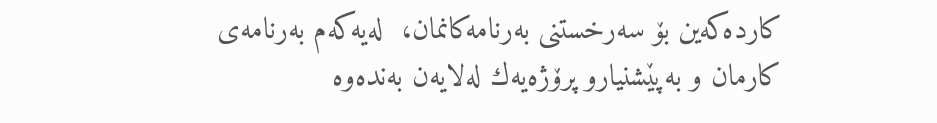كارده‌كه‌ین بۆ سه‌رخستنی به‌رنامه‌كانمان،  له‌یه‌كه‌م به‌رنامه‌ی كارمان و به‌پێشنیارو پرۆژه‌یه‌ك له‌لایه‌ن به‌نده‌وه‌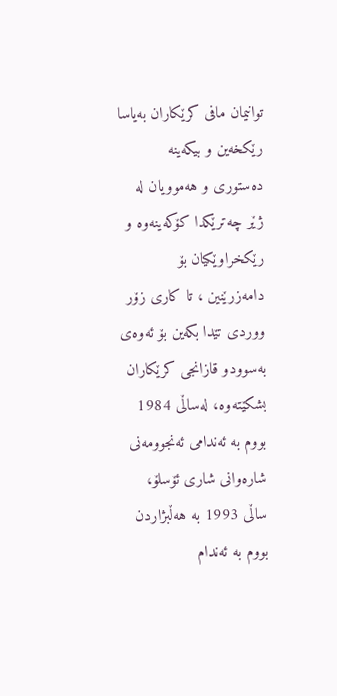توانیمان مافی كرێكاران به‌یاسا رێكخه‌ین و بیكه‌ینه‌ ده‌ستوری و هه‌موویان له‌ ژێر چه‌ترێكدا كۆكه‌ینه‌وه‌ و رێكخراوێكیان بۆ دامه‌زرێنین ، تا كاری زۆر ووردی تێدا بكه‌ین بۆ ئه‌وه‌ی به‌سوودو قازانجی كرێكاران بشكێته‌وه‌، له‌ساڵی 1984 بووم به‌ ئه‌ندامی ئه‌نجوومه‌نی شاره‌وانی شاری ئۆسلۆ، ساڵی 1993 به‌ هه‌ڵبژاردن بووم به‌ ئه‌ندام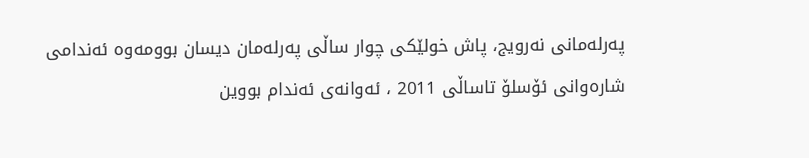په‌رله‌مانی نه‌رویج، پاش خولێكی چوار ساڵی په‌رله‌مان دیسان بوومه‌وه‌ ئه‌ندامی شاره‌وانی ئۆسلۆ تاساڵی 2011 ، ئه‌وانه‌ی ئه‌ندام بووین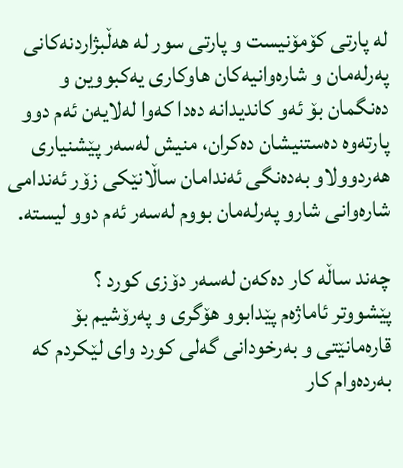له‌ پارتی كۆمۆنیست و پارتی سور له‌ هه‌ڵبژاردنه‌كانی په‌رله‌مان و شاره‌وانیه‌كان هاوكاری یه‌كبووین و ده‌نگمان بۆ ئه‌و كاندیدانه‌ ده‌دا كه‌وا له‌لایه‌ن ئه‌م دوو پارته‌وه‌ ده‌ستنیشان ده‌كران، منیش له‌سه‌ر پێشنیاری هه‌ردوولاو به‌ده‌نگی ئه‌ندامان ساڵانێكی زۆر ئه‌ندامی شاره‌وانی شارو په‌رله‌مان بووم له‌سه‌ر ئه‌م دوو لیسته‌.

چه‌ند ساڵه‌ كار ده‌كه‌ن له‌سه‌ر دۆزی كورد ؟
پێشووتر ئاماژه‌م پێدابوو هۆگری و په‌رۆشیم بۆ قاره‌مانێتی و به‌رخودانی گه‌لی كورد وای لێكردم كه‌ به‌رده‌وام كار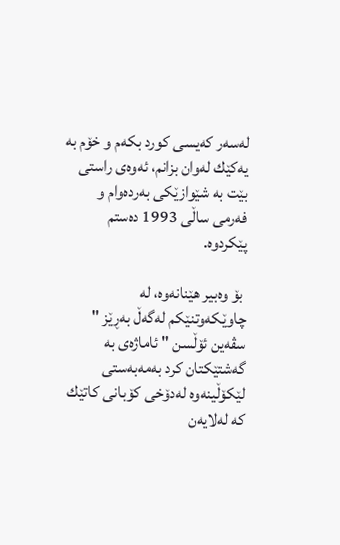له‌سه‌ر كه‌یسی كورد بكه‌م و خۆم به‌ یه‌كێك له‌وان بزانم، ئه‌وه‌ی راستی بێت به‌ شێوازێكی به‌رده‌وام و فه‌رمی ساڵی 1993 ده‌ستم پێكردوه‌.

 بۆ وه‌بیر هێنانه‌وه‌، له‌ چاوێكه‌وتنێكم له‌گه‌ڵ به‌ڕێز " سڤه‌ین ئۆڵسن " ئاماژه‌ی به‌ گه‌شتێكتان كرد به‌مه‌به‌ستی لێكۆڵینه‌وه‌ له‌دۆخی كۆبانی كاتێك كه‌ له‌لایه‌ن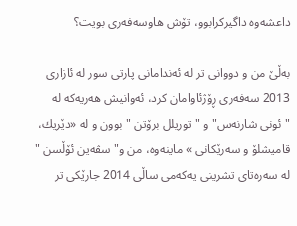داعشه‌وه‌ داگیركرابوو، تۆش هاوسه‌فه‌ری بویت؟

به‌ڵێ من و دووانی تر له‌ ئه‌ندامانی پارتی سور له‌ ئازاری 2013 سه‌فه‌ری ڕۆژئاوامان كرد، ئه‌وانیش هه‌ریه‌كه‌ له‌ "ئونی شارنه‌س" و "توریلل برۆتن " بوون و له‌ «دێریك، قامیشلۆ و سه‌رێكانی » ماینه‌وه‌، من و" سڤه‌ین ئۆڵسن " له‌ سه‌ره‌تای تشرینی یه‌كه‌می ساڵی 2014 جارێكی تر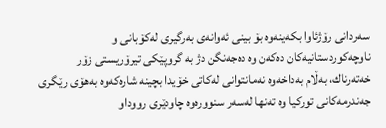سه‌ردانی رۆژئاوا بكه‌ینه‌وه‌ بۆ بینی ئه‌وانه‌ی به‌رگیری له‌كۆبانی و ناوچه‌كوردستانیه‌كان ده‌كه‌ن وه‌ ده‌جه‌نگن دژ به‌ گروپێكی تیرۆریستی زۆر خه‌ته‌رناك، به‌ڵام به‌داخه‌وه‌ نه‌مانتوانی له‌كاتی خۆیدا بچینه‌ شاره‌كه‌وه‌ به‌هۆی رێگری جه‌ندرمه‌كانی توركیا وه‌ ته‌نها له‌سه‌ر سنووره‌وه‌ چاودێری رووداو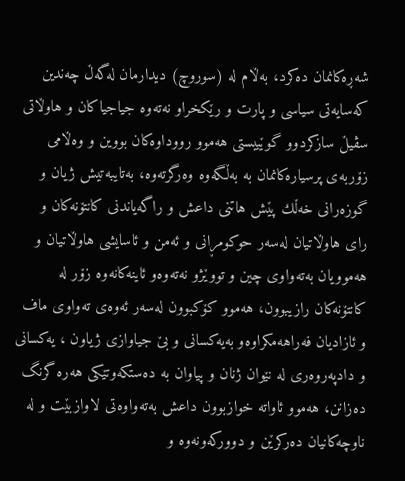شه‌ڕه‌كانمان ده‌كرد، به‌ڵام له‌ (سوروچ) دیدارمان له‌گه‌ڵ چه‌ندین كه‌سایه‌تی سیاسی و پارت و رێكخراو نه‌ته‌وه‌ جیاجیاكان و هاوڵاتی سڤیڵ سازكردوو گوێبیستی هه‌موو رووداوه‌كان بووین و وه‌ڵامی زۆربه‌ی پرسیاره‌كانمان به‌ به‌ڵگه‌وه‌ وه‌رگرته‌وه‌، به‌تایبه‌تیش ژیان و گوزه‌رانی خه‌ڵك پێش هاتنی داعش و راگه‌یاندنی كانتۆنه‌كان و رای هاوڵاتیان له‌سه‌ر حوكومڕانی و ئه‌من و ئاسایشی هاوڵاتیان و هه‌موویان به‌ته‌واوی چین و تووێژو نه‌ته‌وه‌و ئاینه‌كانه‌وه‌ زۆر له‌ كانتۆنه‌كان رازیبوون، هه‌موو كۆكبوون له‌سه‌ر ئه‌وه‌ی ته‌واوی ماف و ئازادیان فه‌راهه‌مكراوه‌و به‌یه‌كسانی و بێ جیاوازی ژیاون ، یه‌كسانی و دادپه‌روه‌ری له‌ نێوان ژنان و پیاوان به‌ ده‌ستكه‌وتێكی هه‌ره‌ گرنگ ده‌زانن، هه‌موو ئاواته‌ خوازبوون داعش به‌ته‌واوه‌تی لاوازبێت و له‌ ناوچه‌كانیان ده‌ركرێن و دووركه‌ونه‌وه‌ و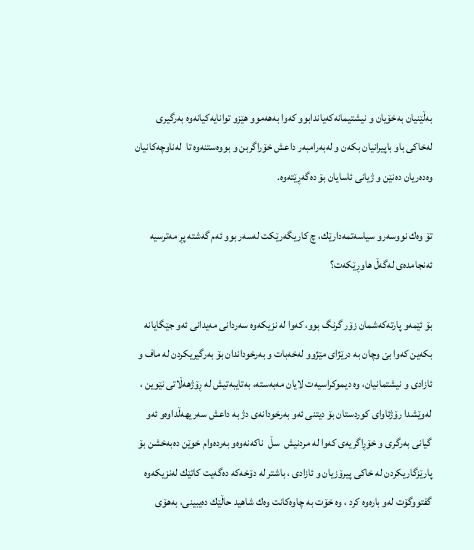به‌ڵێنیان به‌خۆیان و نیشتیمانه‌كه‌یاندابوو كه‌وا به‌هه‌موو هێزو توانایه‌كیانه‌وه‌ به‌رگیری له‌خاكی باو باپیرانیان بكه‌ن و له‌به‌رامبه‌ر داعش خۆراگربن و بووه‌ستنه‌وه‌ تا  له‌ناوچه‌كانیان  وه‌ده‌ریان ده‌نێن و ژیانی ئاسایان بۆ ده‌گه‌ڕێته‌وه‌.

تۆ وه‌ك نووسه‌رو سیاسه‌تمه‌دارێك، چ كاریگه‌رێكت له‌سه‌ر بوو ئه‌م گه‌شته‌ پڕ مه‌ترسیه‌ ئه‌نجامده‌ی له‌گه‌ڵ هاوڕێكه‌ت؟

بۆ ئێمه‌و پارته‌كه‌شمان زۆر گرنگ بوو، كه‌وا له‌ نزیكه‌وه‌ سه‌ردانی مه‌یدانی ئه‌و جێگایانه‌ بكه‌ین كه‌وا بێ وچان به‌ درێژای مێژوو له‌خه‌بات و به‌رخوداندان بۆ به‌رگیریكردن له‌ ماف و ئازادی و نیشتمانیان، وه‌ دیموكراسیه‌ت لایان مه‌به‌سته‌، به‌تایبه‌تیش له‌ ڕۆژهه‌ڵاتی نێوین ، له‌وێشدا رۆژئاوای كوردستان بۆ دیتنی ئه‌و به‌رخودانه‌ی دژ به‌ داعش سه‌ریهه‌ڵداوه‌و ئه‌و گیانی به‌رگری و خۆڕاگریه‌ی كه‌وا له‌ مردنیش  سڵ  ناكه‌نه‌وه‌و به‌رده‌وام خوێن ده‌به‌خشن بۆ پارێزگاریكردن له‌ خاكی پیرۆزیان و ئازادی ، باشتر له‌ دۆخه‌كه‌ ده‌گه‌یت كاتێك له‌نزیكه‌وه‌ گفتووگۆت له‌و باره‌وه‌ كرد ، وه‌ خۆت به‌ چاوه‌كانت وه‌ك شاهید حاڵێك ده‌یبینی، به‌هۆی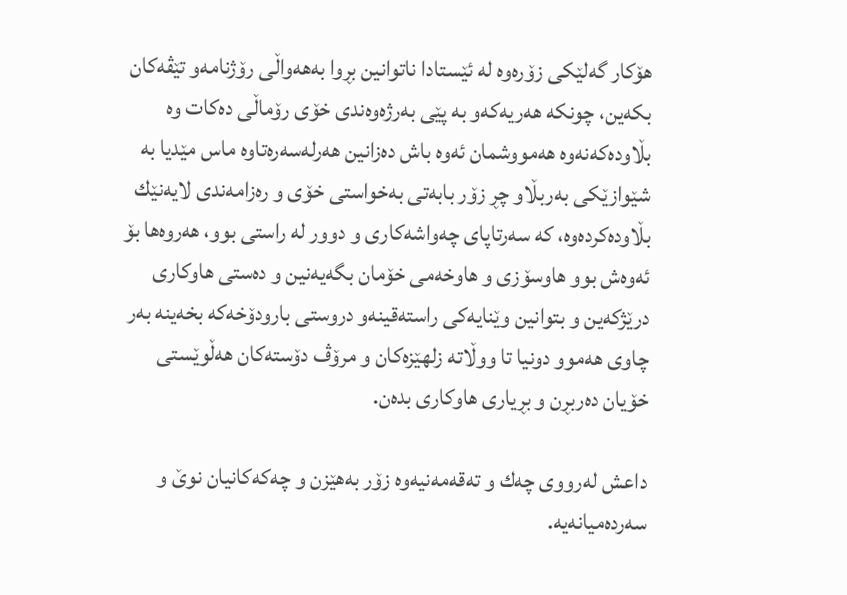هۆكار گه‌لێكی زۆره‌وه‌ له‌ ئێستادا ناتوانین بڕوا به‌هه‌واڵی رۆژنامه‌و تێڤه‌كان بكه‌ین، چونكه‌ هه‌ریه‌كه‌و به‌ پێی به‌رژه‌وه‌ندی خۆی رۆماڵی ده‌كات وه‌ بڵاوده‌كه‌نه‌وه‌ هه‌مووشمان ئه‌وه‌ باش ده‌زانین هه‌رله‌سه‌ره‌تاوه‌ ماس مێدیا به‌ شێوازێكی به‌ربڵاو چڕ زۆر بابه‌تی به‌خواستی خۆی و ره‌زامه‌ندی لایه‌نێك بڵاوده‌كرده‌وه‌، كه‌ سه‌رتاپای چه‌واشه‌كاری و دوور له‌ راستی بوو، هه‌روه‌ها بۆ ئه‌وه‌ش بوو هاوسۆزی و هاوخه‌می خۆمان بگه‌یه‌نین و ده‌ستی هاوكاری درێژكه‌ین و بتوانین وێنایه‌كی راسته‌قینه‌و دروستی بارودۆخه‌كه‌ بخه‌ینه‌ به‌ر چاوی هه‌موو دونیا تا ووڵاته‌ زلهێزه‌كان و مرۆڤ دۆسته‌كان هه‌ڵوێستی خۆیان ده‌ربڕن و بڕیاری هاوكاری بده‌ن.

داعش له‌رووی چه‌ك و ته‌قه‌مه‌نیه‌وه‌ زۆر به‌هێزن و چه‌كه‌كانیان نوێ و سه‌رده‌میانه‌یه‌.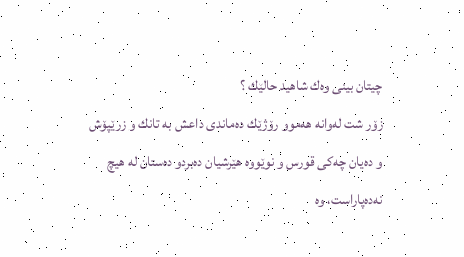چیتان بینی وه‌ك شاهید حالێك ؟
زۆر شت له‌وانه‌ هه‌موو رۆژێك ده‌ماندی داعش به‌ تانك و زرێپۆش و ده‌یان چه‌كی قورس و نوێووه‌ هێرشیان ده‌بردو ده‌ستان له‌ هیچ نه‌ده‌پاراست، وه‌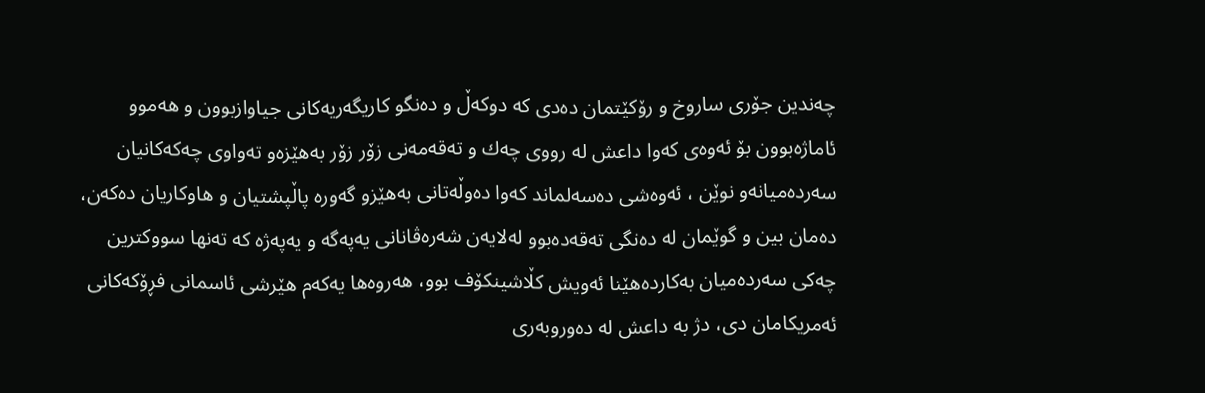چه‌ندین جۆری ساروخ و رۆكێتمان ده‌دی كه‌ دوكه‌ڵ و ده‌نگو كاریگه‌ریه‌كانی جیاوازبوون و هه‌موو ئاماژه‌بوون بۆ ئه‌وه‌ی كه‌وا داعش له‌ رووی چه‌ك و ته‌قه‌مه‌نی زۆر زۆر به‌هێزه‌و ته‌واوی چه‌كه‌كانیان سه‌رده‌میانه‌و نوێن ، ئه‌وه‌شی ده‌سه‌لماند كه‌وا ده‌وڵه‌تانی به‌هێزو گه‌وره‌ پاڵپشتیان و هاوكاریان ده‌كه‌ن، ده‌مان بین و گوێمان له‌ ده‌نگی ته‌قه‌ده‌بوو له‌لایه‌ن شه‌ره‌ڤانانی یه‌په‌گه‌ و یه‌په‌ژه‌ كه‌ ته‌نها سووكترین چه‌كی سه‌رده‌میان به‌كارده‌هێنا ئه‌ویش كڵاشینكۆف بوو، هه‌روه‌ها یه‌كه‌م هێرشی ئاسمانی فڕۆكه‌كانی ئه‌مریكامان دی، دژ به‌ داعش له‌ ده‌وروبه‌ری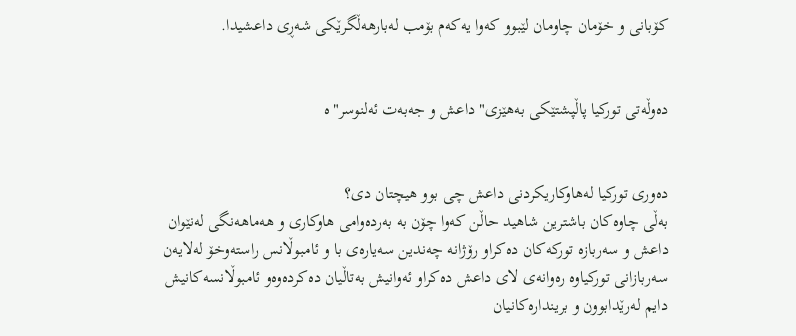كۆبانی و خۆمان چاومان لێبوو كه‌وا یه‌كه‌م بۆمب له‌بارهه‌ڵگرێكی شه‌ڕی داعشیدا.


ده‌وڵه‌تی توركیا پاڵپشتێكی به‌هێزی" داعش و جه‌به‌ت ئه‌لنوسر"ه‌


ده‌وری توركیا له‌هاوكاریكردنی داعش چی بوو هیچتان دی؟
به‌ڵی چاوه‌كان باشترین شاهید حاڵن كه‌وا چۆن به‌ به‌رده‌وامی هاوكاری و هه‌ماهه‌نگی له‌نێوان داعش و سه‌ربازه‌ توركه‌كان ده‌كراو رۆژانه‌ چه‌ندین سه‌یاره‌ی با و ئامبوڵانس راسته‌وخۆ له‌لایه‌ن سه‌ربازانی توركیاوه‌ ره‌وانه‌ی لای داعش ده‌كراو ئه‌وانیش به‌تاڵیان ده‌كرده‌وه‌و ئامبوڵانسه‌كانیش دایم له‌رێدابوون و برینداره‌كانیان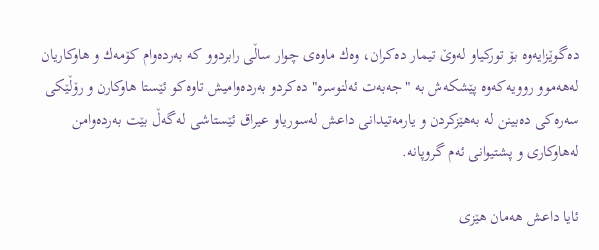ده‌گوێزایه‌وه‌ بۆ توركیاو له‌وێ تیمار ده‌كران، وه‌ك ماوه‌ی چوار ساڵی رابردوو كه‌ به‌رده‌وام كۆمه‌ك و هاوكاریان له‌هه‌موو روویه‌كه‌وه‌ پێشكه‌ش به‌ "جه‌به‌ت ئه‌لنوسره‌" ده‌كردو به‌رده‌وامیش تاوه‌كو ئێستا هاوكارن و رۆڵێكی سه‌ره‌كی ده‌بینن له‌ به‌هێزكردن و یارمه‌تیدانی داعش له‌سوریاو عیراق ئێستاشی له‌گه‌ڵ بێت به‌رده‌وامن له‌هاوكاری و پشتیوانی ئه‌م گروپانه‌.

ئایا داعش هه‌مان هێزی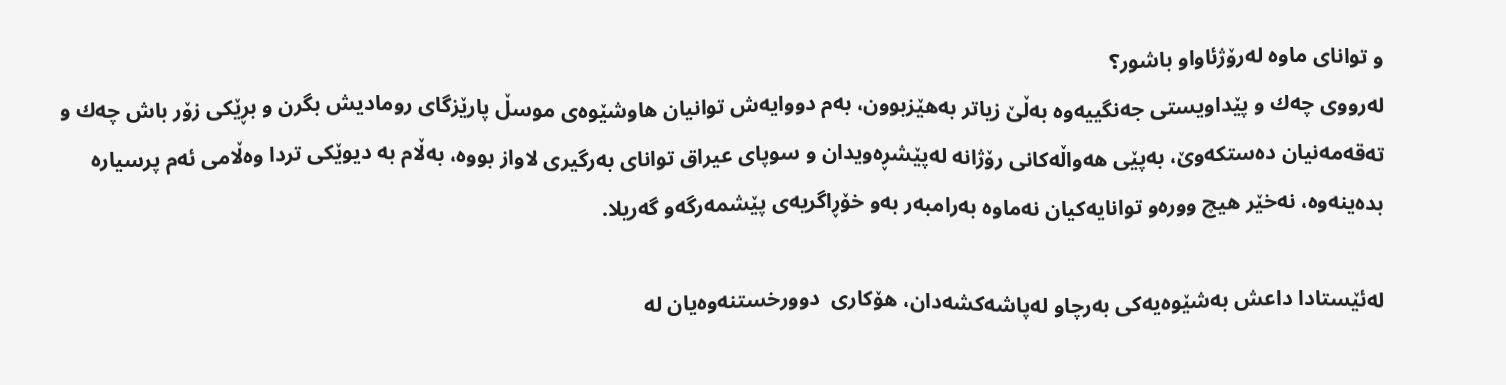و توانای ماوه‌ له‌رۆژئاواو باشور؟
له‌رووی چه‌ك و پێداویستی جه‌نگییه‌وه‌ به‌ڵێ زیاتر به‌هێزبوون، به‌م دووایه‌ش توانیان هاوشێوه‌ی موسڵ پارێزگای رومادیش بگرن و بڕێكی زۆر باش چه‌ك و ته‌قه‌مه‌نیان ده‌ستكه‌وێ، به‌پێی هه‌واڵه‌كانی رۆژانه‌ له‌پێشڕه‌ویدان و سوپای عیراق توانای به‌رگیری لاواز بووه‌، به‌ڵام به‌ دیوێكی تردا وه‌ڵامی ئه‌م پرسیاره‌ بده‌ینه‌وه‌، نه‌خێر هیچ ووره‌و توانایه‌كیان نه‌ماوه‌ به‌رامبه‌ر به‌و خۆڕاگریه‌ی پێشمه‌رگه‌و گه‌ریلا.

له‌ئێستادا داعش به‌شێوه‌یه‌كی به‌رچاو له‌پاشه‌كشه‌دان، هۆكاری  دوورخستنه‌وه‌یان له‌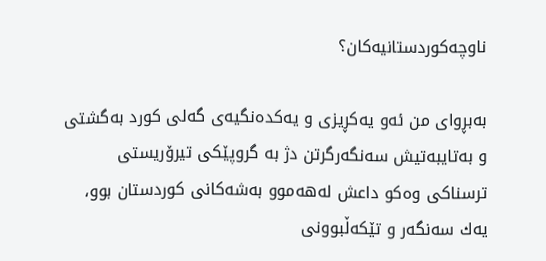ناوچه‌كوردستانیه‌كان؟

به‌بڕوای من ئه‌و یه‌كڕیزی و یه‌كده‌نگیه‌ی گه‌لی كورد به‌گشتی و به‌تایبه‌تیش سه‌نگه‌رگرتن دژ به‌ گروپێكی تیرۆریستی ترسناكی وه‌كو داعش له‌هه‌موو به‌شه‌كانی كوردستان بوو، یه‌ك سه‌نگه‌ر و تێكه‌ڵبوونی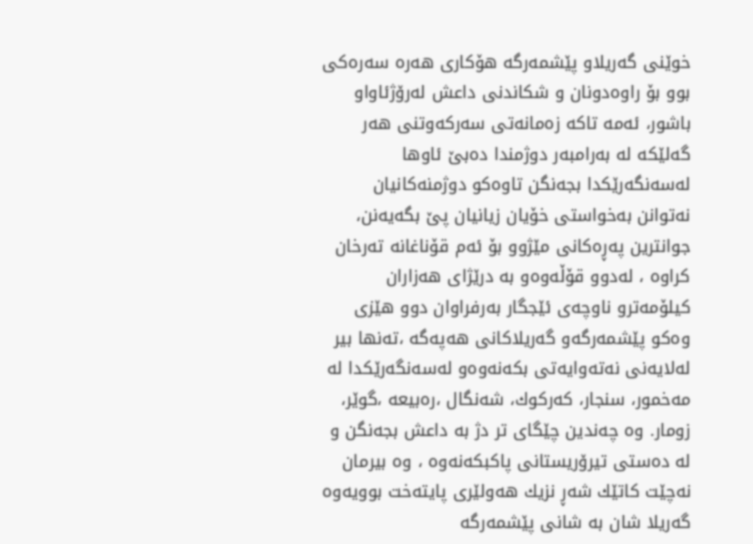خوێنی گه‌ریلاو پێشمه‌رگه‌ هۆكاری هه‌ره‌ سه‌ره‌كی بوو بۆ راوه‌دونان و شكاندنی داعش له‌رۆژئاواو باشور، ئه‌مه‌ تاكه‌ زه‌مانه‌تی سه‌ركه‌وتنی هه‌ر گه‌لێكه‌ له‌ به‌رامبه‌ر دوژمندا ده‌بێ ئاوها له‌سه‌نگه‌رێكدا بجه‌نگن تاوه‌كو دوژمنه‌كانیان نه‌توانن به‌خواستی خۆیان زیانیان پێ بگه‌یه‌نن، جوانترین په‌ڕه‌كانی مێژوو بۆ ئه‌م قۆناغانه‌ ته‌رخان كراوه‌ ، له‌دوو قۆڵه‌وه‌و به‌ درێژای هه‌زاران كیلۆمه‌ترو ناوچه‌ی ئێجگار به‌رفراوان دوو هێزی وه‌كو پێشمه‌رگه‌و گه‌ریلاكانی هه‌په‌گه‌ ،ته‌نها بیر له‌لایه‌نی نه‌ته‌وایه‌تی بكه‌نه‌وه‌و له‌سه‌نگه‌رێكدا له‌ مه‌خمور، سنجار، كه‌ركوك، شه‌نگال ،ره‌بیعه‌ ،گوێر، زومار. وه‌ چه‌ندین چێگای تر دژ به‌ داعش بجه‌نگن و له‌ ده‌ستی تیرۆریستانی پاكبكه‌نه‌وه‌ ، وه‌ بیرمان نه‌چێت كاتێك شه‌ڕ نزیك هه‌ولێری پایته‌خت بوویه‌وه‌ گه‌ریلا شان به‌ شانی پێشمه‌رگه‌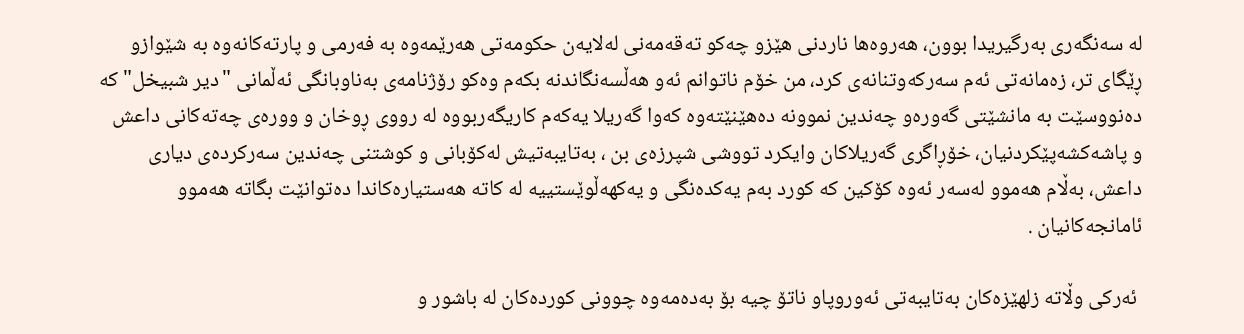له‌ سه‌نگه‌ری به‌رگیریدا بوون، هه‌روه‌ها ناردنی هێزو چه‌كو ته‌قه‌مه‌نی له‌لایه‌ن حكومه‌تی هه‌رێمه‌وه‌ به‌ فه‌رمی و پارته‌كانه‌وه‌ به‌ شێوازو ڕێگای تر، زه‌مانه‌تی ئه‌م سه‌ركه‌وتنانه‌ی كرد، من خۆم ناتوانم ئه‌و هه‌ڵسه‌نگاندنه‌ بكه‌م وه‌كو رۆژنامه‌ی به‌ناوبانگی ئه‌ڵمانی "دیر شبیخل" كه‌ ده‌نووسێت به‌ مانشێتی گه‌وره‌و چه‌ندین نموونه‌ ده‌هێنێته‌وه‌ كه‌وا گه‌ریلا یه‌كه‌م كاریگه‌ربووه‌ له‌ رووی ڕوخان و ووره‌ی چه‌ته‌كانی داعش و پاشه‌كشه‌پێكردنیان، خۆڕاگری گه‌ریلاكان وایكرد تووشی شپرزه‌ی بن ، به‌تایبه‌تیش له‌كۆبانی و كوشتنی چه‌ندین سه‌ركرده‌ی دیاری داعش، به‌ڵام هه‌موو له‌سه‌ر ئه‌وه‌ كۆكین كه‌ كورد به‌م یه‌كده‌نگی و یه‌كهه‌ڵوێستییه‌ له‌ كاته‌ هه‌ستیاره‌كاندا ده‌توانێت بگاته‌ هه‌موو ئامانجه‌كانیان .

 ئه‌ركی وڵاته‌ زلهێزه‌كان به‌تایبه‌تی ئه‌وروپاو ناتۆ چیه‌ بۆ به‌ده‌مه‌وه‌ چوونی كورده‌كان له‌ باشور و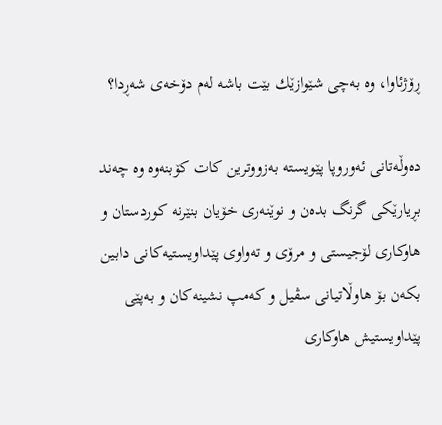ڕۆژئاوا، وه‌ به‌چی شێوازێك بێت باشه‌ له‌م دۆخه‌ی شه‌ڕدا؟

ده‌وڵه‌تانی ئه‌وروپا پێویسته‌ به‌زووترین كات كۆبنه‌وه‌ وه‌ چه‌ند بڕیارێكی گرنگ بده‌ن و نوێنه‌ری خۆیان بنێرنه‌ كوردستان و هاوكاری لۆجیستی و مرۆی و ته‌واوی پێداویستیه‌كانی دابین بكه‌ن بۆ هاوڵاتیانی سڤیل و كه‌مپ نشینه‌كان و به‌پێی پێداویستیش هاوكاری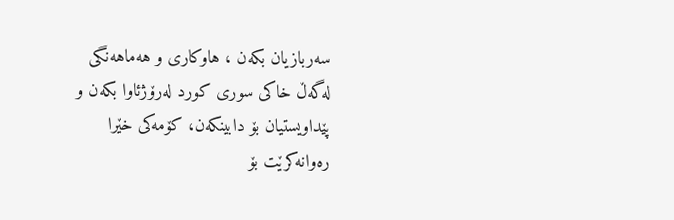سه‌ربازیان بكه‌ن ، هاوكاری و هه‌ماهه‌نگی له‌گه‌ڵ خاكی سوری كورد له‌رۆژئاوا بكه‌ن و پێداویستیان بۆ دابینكه‌ن، كۆمه‌كی خێرا ره‌وانه‌كرێت بۆ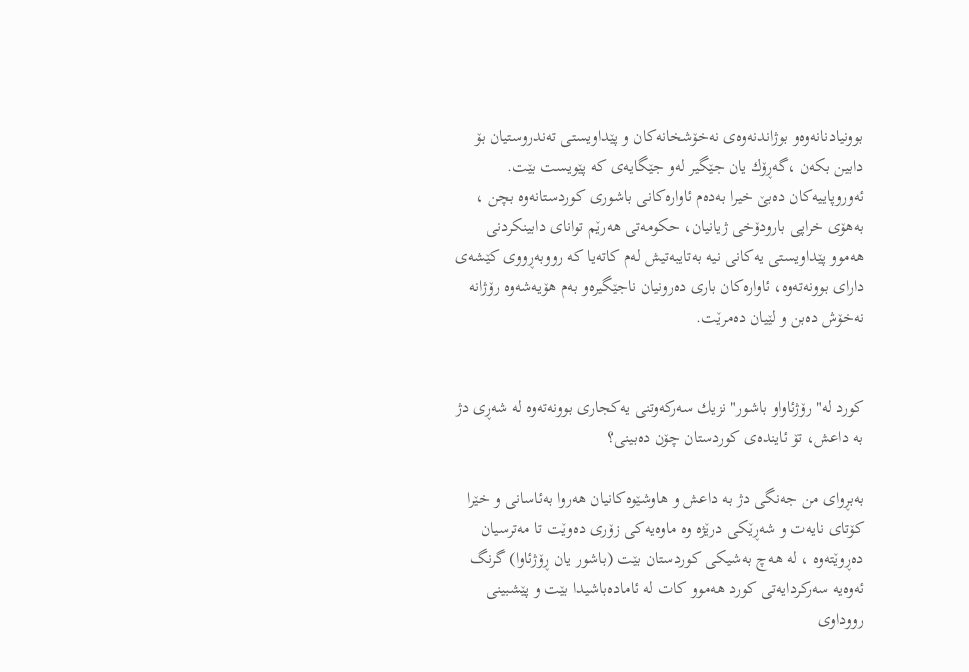بوونیادنانه‌وه‌و بوژاندنه‌وه‌ی نه‌خۆشخانه‌كان و پێداویستی ته‌ندروستیان بۆ دابین بكه‌ن ،گه‌ڕۆك یان جێگیر له‌و جێگایه‌ی كه‌ پێویست بێت.
ئه‌وروپاییه‌كان ده‌بێ خیرا به‌ده‌م ئاواره‌كانی باشوری كوردستانه‌وه‌ بچن ، به‌هۆی خراپی بارودۆخی ژیانیان، حكومه‌تی هه‌رێم توانای دابینكردنی هه‌موو پێداویستی یه‌كانی نیه‌ به‌تایبه‌تیش له‌م كاته‌یا كه‌ رووبه‌ڕووی كێشه‌ی دارای بوونه‌ته‌وه‌، ئاواره‌كان باری ده‌رونیان ناجێگیره‌و به‌م هۆیه‌شه‌وه‌ رۆژانه‌ نه‌خۆش ده‌بن و لێیان ده‌مرێت.


كورد له‌" رۆژئاواو باشور" نزیك سه‌ركه‌وتنی یه‌كجاری بوونه‌ته‌وه‌ له‌ شه‌ڕی دژ به‌ داعش، تۆ ئاینده‌ی كوردستان چۆن ده‌بینی؟

به‌بڕوای من جه‌نگی دژ به‌ داعش و هاوشێوه‌كانیان هه‌روا به‌ئاسانی و خێرا كۆتای نایه‌ت و شه‌ڕێكی درێژه‌ وه‌ ماوه‌یه‌كی زۆری ده‌وێت تا مه‌ترسیان ده‌ڕوێته‌وه‌ ، له‌ هه‌چ به‌شیكی كوردستان بێت (باشور یان ڕۆژئاوا) گرنگ ئه‌وه‌یه‌ سه‌ركردایه‌تی كورد هه‌موو كات له‌ ئاماده‌باشیدا بێت و پێشبینی رووداوی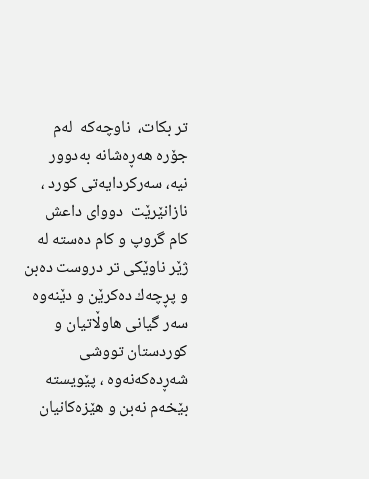تر بكات،  ناوچه‌كه‌  له‌م جۆره‌ هه‌ڕه‌شانه‌ به‌دوور نیه‌، سه‌ركردایه‌تی كورد ، نازانێرێت  دووای داعش كام گروپ و كام ده‌سته‌ له‌ ژێر ناوێكی تر دروست ده‌بن و پڕچه‌ك ده‌كرێن و دێنه‌وه‌ سه‌ر گیانی هاوڵاتیان و كوردستان تووشی شه‌ڕده‌كه‌نه‌وه‌ ، پێویسته‌ بێخه‌م نه‌بن و هێزه‌كانیان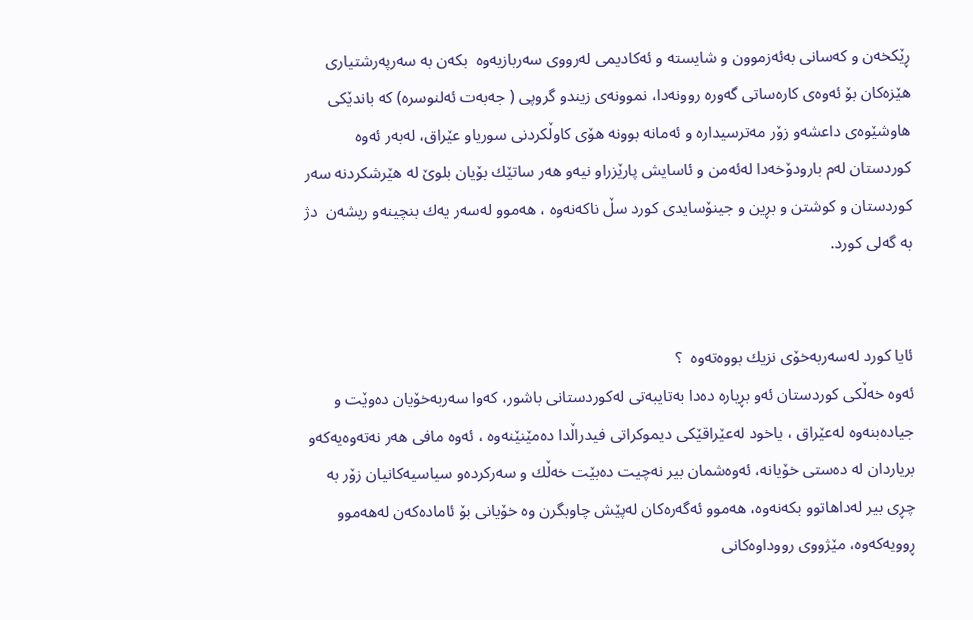ڕێكخه‌ن و كه‌سانی به‌ئه‌زموون و شایسته‌ و ئه‌كادیمی له‌رووی سه‌ربازیه‌وه‌  بكه‌ن به‌ سه‌رپه‌رشتیاری هێزه‌كان بۆ ئه‌وه‌ی كاره‌ساتی گه‌وره‌ روونه‌دا، نموونه‌ی زیندو گروپی ( جه‌به‌ت ئه‌لنوسره‌) كه‌ باندێكی هاوشێوه‌ی داعشه‌و زۆر مه‌ترسیداره‌ و ئه‌مانه‌ بوونه‌ هۆی كاوڵكردنی سوریاو عێراق، له‌به‌ر ئه‌وه‌ كوردستان له‌م بارودۆخه‌دا له‌ئه‌من و ئاسایش پارێزراو نیه‌و هه‌ر ساتێك بۆیان بلوێ له‌ هێرشكردنه‌ سه‌ر كوردستان و كوشتن و بڕین و جینۆسایدی كورد سڵ ناكه‌نه‌وه‌ ، هه‌موو له‌سه‌ر یه‌ك بنچینه‌و ریشه‌ن  دژ به‌ گه‌لی كورد.


ئایا كورد له‌سه‌ربه‌خۆی نزیك بووه‌ته‌وه‌  ؟
ئه‌وه‌ خه‌ڵكی كوردستان ئه‌و بڕیاره‌ ده‌دا به‌تایبه‌تی له‌كوردستانی باشور، كه‌وا سه‌ربه‌خۆیان ده‌وێت و جیاده‌بنه‌وه‌ له‌عێراق ، یاخود له‌عێراقێكی دیموكراتی فیدراڵدا ده‌مێنێنه‌وه‌ ، ئه‌وه‌ مافی هه‌ر نه‌ته‌وه‌یه‌كه‌و بریاردان له‌ ده‌ستی خۆیانه‌، ئه‌وه‌شمان بیر نه‌چیت ده‌بێت خه‌ڵك و سه‌ركرده‌و سیاسیه‌كانیان زۆر به‌ چڕی بیر له‌داهاتوو بكه‌نه‌وه‌، هه‌موو ئه‌گه‌ره‌كان له‌پێش چاوبگرن وه‌ خۆیانی بۆ ئاماده‌كه‌ن له‌هه‌موو ڕوویه‌كه‌وه‌، مێژووی رووداوه‌كانی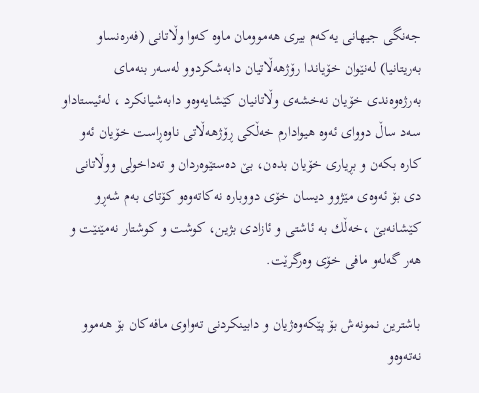جه‌نگی جیهانی یه‌كه‌م بیری هه‌موومان ماوه‌ كه‌وا وڵاتانی (فه‌ره‌نساو به‌ریتانیا) له‌نێوان خۆیاندا رۆژهه‌ڵاتیان دابه‌شكردوو له‌سه‌ر بنه‌مای به‌رژه‌وه‌ندی خۆیان نه‌خشه‌ی وڵاتانیان كێشایه‌وه‌و دابه‌شیانكرد ، له‌ئیستاداو سه‌د ساڵ دووای ئه‌وه‌ هیوادارم خه‌ڵكی ڕۆژهه‌ڵاتی ناوه‌ڕاست خۆیان ئه‌و كاره‌ بكه‌ن و بڕیاری خۆیان بده‌ن، بێ ده‌ستێوه‌ردان و ته‌داخولی ووڵاتانی دی بۆ ئه‌وه‌ی مێژوو دیسان خۆی دووباره‌ نه‌كاته‌وه‌و كۆتای به‌م شه‌ڕو كێشانه‌بێ ،خه‌ڵك به‌ ئاشتی و ئازادی بژین، كوشت و كوشتار نه‌مێنێت و هه‌ر گه‌له‌و مافی خۆی وه‌رگرێت.

باشترین نمونه‌ش بۆ پێكه‌وه‌ژیان و دابینكردنی ته‌واوی مافه‌كان بۆ هه‌موو نه‌ته‌وه‌و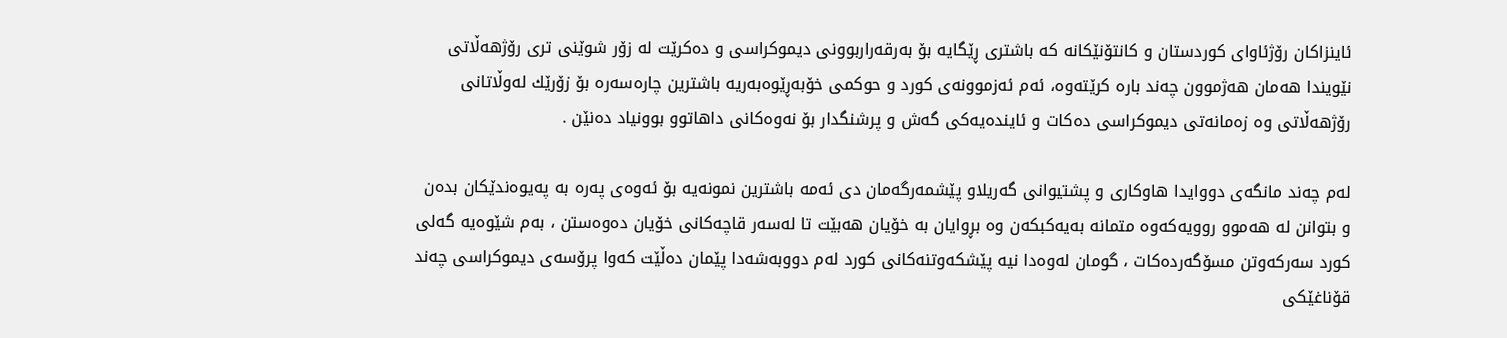ئاینزاكان رۆژئاوای كوردستان و كانتۆنێكانه‌ كه‌ باشتری ڕێگایه‌ بۆ به‌رقه‌راربوونی دیموكراسی و ده‌كرێت له‌ زۆر شوێنی تری رۆژهه‌ڵاتی نێویندا هه‌مان هه‌ژموون چه‌ند باره‌ كرێته‌وه‌، ئه‌م ئه‌زموونه‌ی كورد و حوكمی خۆبه‌ڕێوه‌به‌ریه‌ باشترین چاره‌سه‌ره‌ بۆ زۆرێك له‌وڵاتانی رۆژهه‌ڵاتی وه‌ زه‌مانه‌تی دیموكراسی ده‌كات و ئاینده‌یه‌كی گه‌ش و پرشنگدار بۆ نه‌وه‌كانی داهاتوو بوونیاد ده‌نێن .

له‌م چه‌ند مانگه‌ی دووایدا هاوكاری و پشتیوانی گه‌ریلاو پێشمه‌رگه‌مان دی ئه‌مه‌ باشترین نمونه‌یه‌ بۆ ئه‌وه‌ی په‌ره‌ به‌ په‌یوه‌ندێكان بده‌ن و بتوانن له‌ هه‌موو روویه‌كه‌وه‌ متمانه‌ به‌یه‌كبكه‌ن وه‌ بڕوایان به‌ خۆیان هه‌بێت تا له‌سه‌ر قاچه‌كانی خۆیان ده‌وه‌ستن ، به‌م شێوه‌یه‌ گه‌لی كورد سه‌ركه‌وتن مسۆگه‌رده‌كات ، گومان له‌وه‌دا نیه‌ پێشكه‌وتنه‌كانی كورد له‌م دووبه‌شه‌دا پێمان ده‌ڵێت كه‌وا پرۆسه‌ی دیموكراسی چه‌ند قۆناغێكی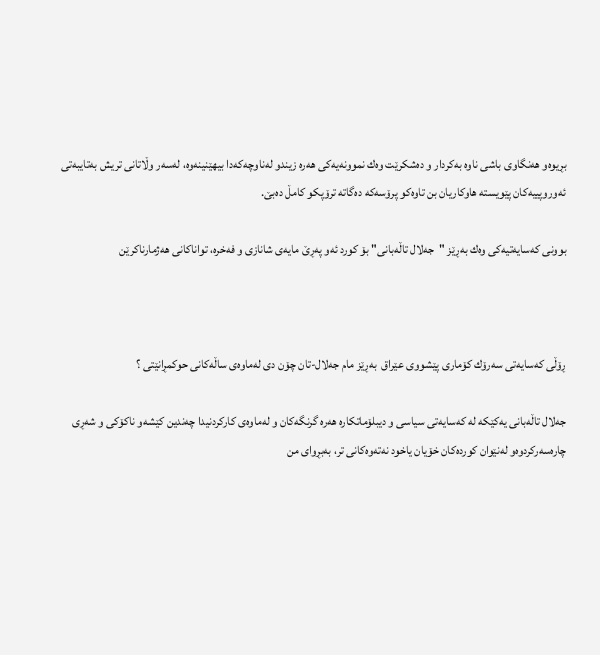بڕیوه‌و هه‌نگاوی باشی ناوه‌ به‌كردار و ده‌شكرێت وه‌ك نموونه‌یه‌كی هه‌ره‌ زیندو له‌ناوچه‌كه‌دا بیهێنینه‌وه‌، له‌سه‌ر وڵاتانی تریش به‌تایبه‌تی ئه‌وروپییه‌كان پێویسته‌ هاوكاریان بن تاوه‌كو پرۆسه‌كه‌ ده‌گاته‌ ترۆپكو كامڵ ده‌بێ.

بوونی كه‌سایه‌تیه‌كی وه‌ك به‌ڕێز "جه‌لال تاڵه‌بانی" بۆ كورد ئه‌و په‌ڕێ مایه‌ی شانازی و فه‌خره‌، تواناكانی هه‌ژمارناكرێن



ڕۆڵی كه‌سایه‌تی سه‌رۆك كۆماری پێشووی عێراق  به‌ڕێز مام جه‌لال-تان چۆن دی له‌ماوه‌ی ساڵه‌كانی حوكمڕانێتی ؟

جه‌لال تاڵه‌بانی یه‌كێكه‌ له‌ كه‌سایه‌تی سیاسی و دیبلۆماتكاره‌ هه‌ره‌ گرنگه‌كان و له‌ماوه‌ی كاركردنیدا چه‌ندین كێشه‌و ناكۆكی و شه‌ڕی چاره‌سه‌ركردوه‌و له‌نێوان كورده‌كان خۆیان یاخود نه‌ته‌وه‌كانی تر، به‌بڕوای من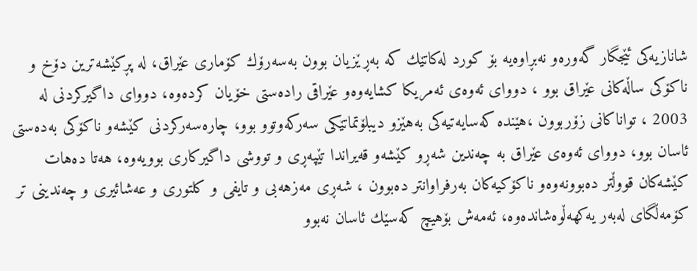شانازیه‌كی ئێجگار گه‌وره‌و نه‌بڕاوه‌یه‌ بۆ كورد له‌كاتێك كه‌ به‌ڕێزیان بوون به‌سه‌رۆك كۆماری عێراق، له‌ پڕكێشه‌ترین دۆخ و ناكۆكی ساڵه‌كانی عێراق بوو ، دووای ئه‌وه‌ی ئه‌مریكا كشایه‌وه‌و عێراقی راده‌ستی خۆیان كرده‌وه‌، دووای داگیركردنی له‌ 2003 ، تواناكانی زۆربوون ،هێنده‌ كه‌سایه‌تیه‌كی به‌هێزو دیبلۆتماتێكی سه‌ركه‌وتوو بوو، چاره‌سه‌ركردنی كێشه‌و ناكۆكی به‌ده‌ستی ئاسان بوو، دووای ئه‌وه‌ی عێراق به‌ چه‌ندین شه‌ڕو كێشه‌و قه‌یراندا تێپه‌ڕی و تووشی داگیركاری بوویه‌وه‌، هه‌تا ده‌هات كێشه‌كان قووڵتر ده‌بوونه‌وه‌و ناكۆكیه‌كان به‌رفراوانتر ده‌بوون ، شه‌ڕی مه‌زهه‌بی و تایفی و كلتوری و عه‌شائیری و چه‌ندینی تر كۆمه‌ڵگای له‌به‌ر یه‌كهه‌ڵوه‌شانده‌وه‌، ئه‌مه‌ش بۆهیچ كه‌سێك ئاسان نه‌بوو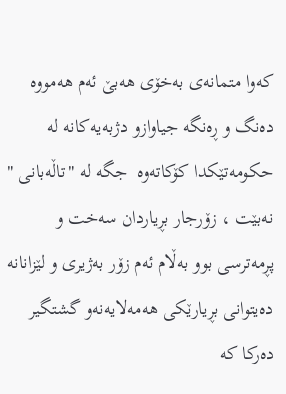كه‌وا متمانه‌ی به‌خۆی هه‌بێ ئه‌م هه‌مووه‌ ده‌نگ و ڕه‌نگه‌ جیاوازو دژبه‌یه‌كانه‌ له‌ حكومه‌تێكدا كۆكاته‌وه‌  جگه‌ له‌ "تاڵه‌بانی " نه‌بێت ، زۆرجار بڕیاردان سه‌خت و پڕمه‌ترسی بوو به‌ڵام ئه‌م زۆر به‌ژیری و لێزانانه‌  ده‌یتوانی بڕیارێكی هه‌مه‌لایه‌نه‌و گشتگیر ده‌ركا كه‌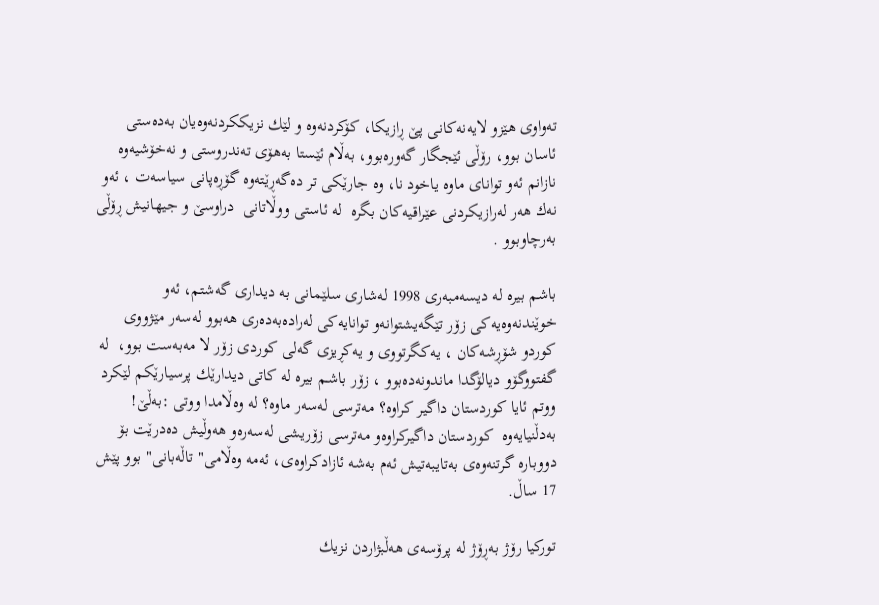ته‌واوی هێزو لایه‌نه‌كانی پێ ڕازیكا، كۆكردنه‌وه‌ و لێك نزیككردنه‌وه‌یان به‌ده‌ستی ئاسان بوو، رۆڵی ئێجگار گه‌وره‌بوو، به‌ڵام ئێستا به‌هۆی ته‌ندروستی و نه‌خۆشیه‌وه‌ نازانم ئه‌و توانای ماوه‌ یاخود نا، وه‌ جارێكی تر ده‌گه‌ڕێته‌وه‌ گۆڕه‌پانی سیاسه‌ت ، ئه‌و نه‌ك هه‌ر له‌رازیكردنی عێراقیه‌كان بگره‌  له‌ ئاستی ووڵاتانی  دراوسێ و جیهانیش ڕۆڵی به‌رچاوبوو .

باشم بیره‌ له‌ دیسه‌مبه‌ری 1998 له‌شاری سلێمانی به‌ دیداری گه‌شتم، ئه‌و خوێندنه‌وه‌یه‌كی زۆر تێگه‌یشتوانه‌و توانایه‌كی له‌راده‌به‌ده‌ری هه‌بوو له‌سه‌ر مێژووی كوردو شۆڕشه‌كان ، یه‌كگرتووی و یه‌كڕیزی گه‌لی كوردی زۆر لا مه‌به‌ست بوو،  له‌ گفتووگۆو دیالۆگدا ماندونه‌ده‌بوو ، زۆر باشـم بیره‌ له‌ كاتی دیدارێك پرسیارێكم لێكرد ووتم ئایا كوردستان داگیر كراوه‌؟ مه‌ترسی له‌سه‌ر ماوه‌؟ له‌ وه‌ڵامدا ووتی :به‌ڵێ! به‌دڵنیایه‌وه‌  كوردستان داگیركراوه‌و مه‌ترسی زۆریشی له‌سه‌ره‌و هه‌وڵیش ده‌درێت بۆ دووباره‌ گرتنه‌وه‌ی به‌تایبه‌تیش ئه‌م به‌شه‌ ئازادكراوه‌ی، ئه‌مه‌ وه‌ڵامی" تاڵه‌بانی" بوو پێش 17 ساڵ.

توركیا رۆژ به‌ڕۆژ له‌ پرۆسه‌ی هه‌ڵبژاردن نزیك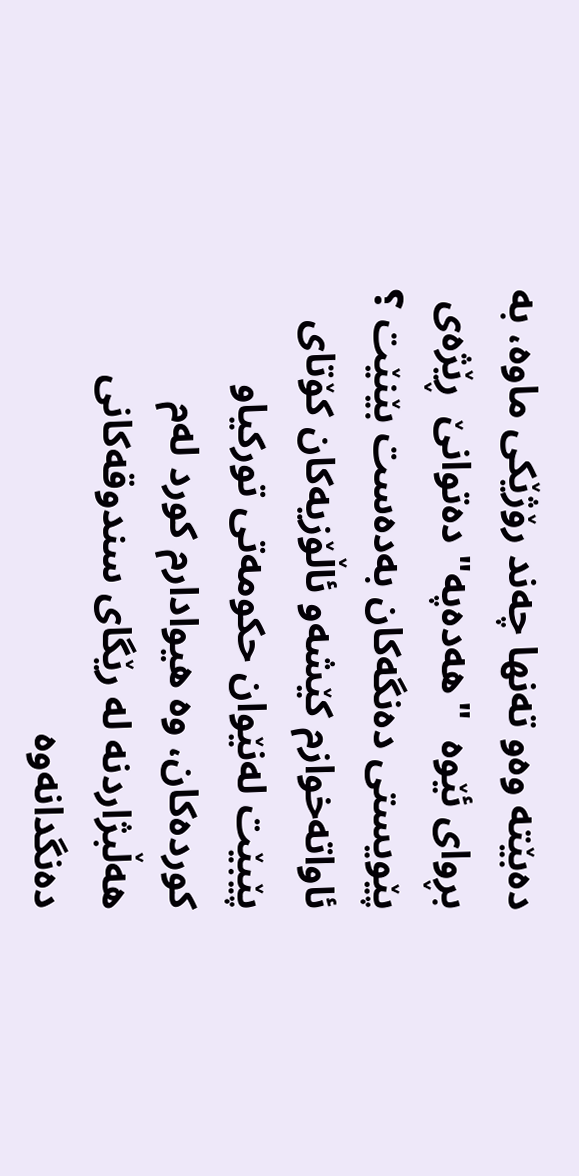ده‌بێته‌ وه‌و ته‌نها چه‌ند رۆژێكی ماوه‌، به‌ بڕوای ئێوه‌  "هه‌ده‌په‌" ده‌توانێ  ڕێژه‌ی پێویستی ده‌نگه‌كان به‌ده‌ست بێنێت ؟
ئاواته‌خوازم كێشه‌و ئاڵۆزیه‌كان كۆتای پێبێت له‌نێوان حكومه‌تی توركیاو كورده‌كان، وه‌ هیوادارم كورد له‌م هه‌ڵبژاردنه‌ له‌ رێگای سندوقه‌كانی ده‌نگدانه‌وه‌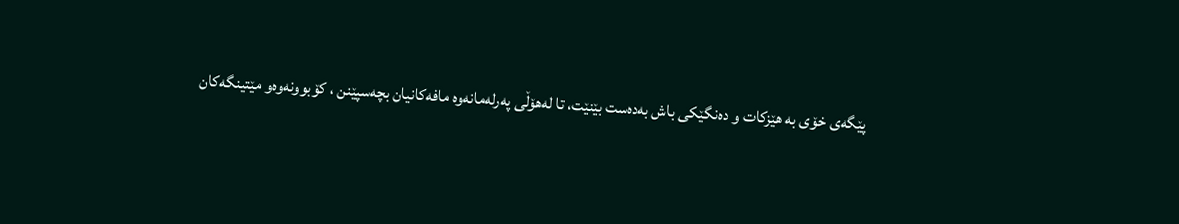پێگه‌ی خۆی به‌ هێزكات و ده‌نگێكی باش به‌ده‌ست بێنێت، تا له‌هۆڵی په‌رله‌مانه‌وه‌ مافه‌كانیان بچه‌سپێنن ، كۆبوونه‌وه‌و مێتینگه‌كان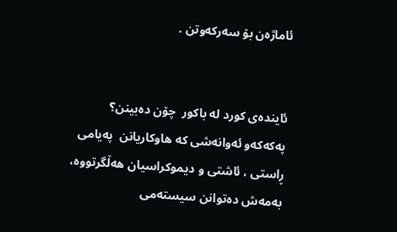ئاماژه‌ن بۆ سه‌ركه‌وتن .


ئاینده‌ی كورد له‌ باكور  چۆن ده‌بینن؟
په‌كه‌كه‌و ئه‌وانه‌شی كه‌ هاوكاریانن  په‌یامی ڕاستی ، ئاشتی و دیموكراسیان هه‌ڵگرتووه‌، به‌مه‌ش ده‌توانن سیسته‌می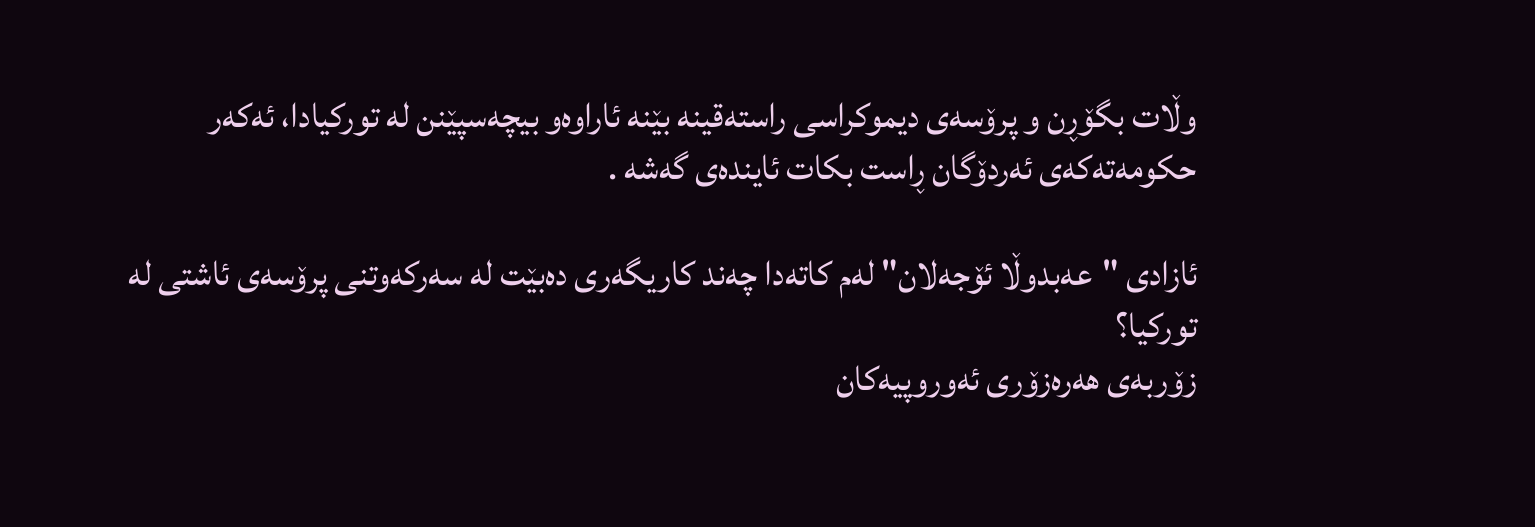وڵات بگۆڕن و پرۆسه‌ی دیموكراسی راسته‌قینه‌ بێنه‌ ئاراوه‌و بیچه‌سپێنن له‌ توركیادا، ئه‌كه‌ر حكومه‌ته‌كه‌ی ئه‌ردۆگان ڕاست بكات ئاینده‌ی گه‌شه‌ .

ئازادی "عه‌بدوڵا ئۆجه‌لان" له‌م كاته‌دا چه‌ند كاریگه‌ری ده‌بێت له‌ سه‌ركه‌وتنی پرۆسه‌ی ئاشتی له‌ توركیا؟
زۆربه‌ی هه‌ره‌زۆری ئه‌وروپیه‌كان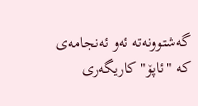گه‌شتوونه‌ته‌ ئه‌و ئه‌نجامه‌ی  كه‌ "ئاپۆ" كاریگه‌ری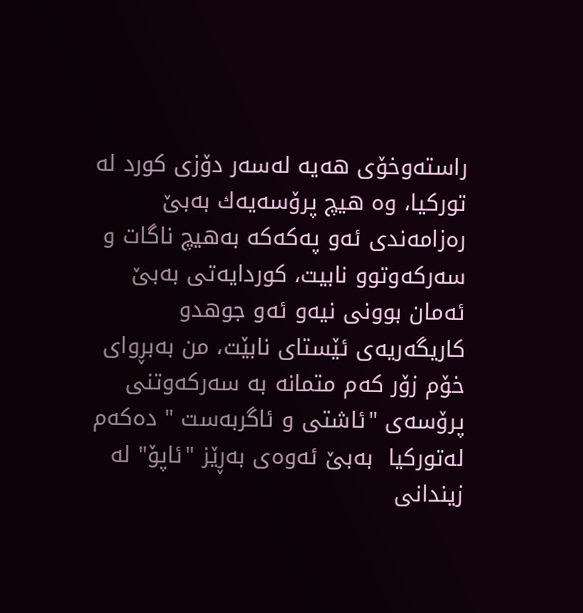راسته‌وخۆی هه‌یه‌ له‌سه‌ر دۆزی كورد له‌ توركیا، وه‌ هیچ پرۆسه‌یه‌ك به‌بێ ره‌زامه‌ندی ئه‌و په‌كه‌كه‌ به‌هیچ ناگات و سه‌ركه‌وتوو نابیت، كوردایه‌تی به‌بێ ئه‌مان بوونی نیه‌و ئه‌و جوهدو كاریگه‌ریه‌ی ئێستای نابێت، من به‌بڕوای خۆم زۆر كه‌م متمانه‌ به‌ سه‌ركه‌وتنی  پرۆسه‌ی "ئاشتی و ئاگربه‌ست " ده‌كه‌م له‌توركیا  به‌بێ ئه‌وه‌ی به‌ڕێز "ئاپۆ" له‌ زیندانی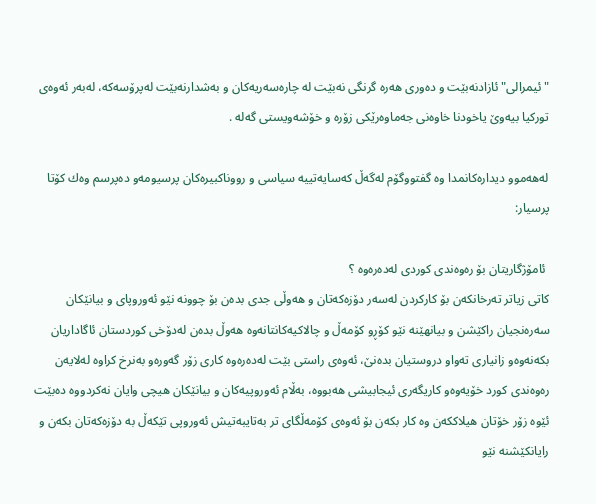"ئیمرالی" ئازادنه‌بێت و ده‌وری هه‌ره‌ گرنگی نه‌بێت له‌ چاره‌سه‌ریه‌كان و به‌شدارنه‌بێت له‌پرۆسه‌كه‌، له‌به‌ر ئه‌وه‌ی توركیا بیه‌وێ یاخودنا خاوه‌نی جه‌ماوه‌رێكی زۆره‌ و خۆشه‌ویستی گه‌له‌ .

له‌هه‌موو دیداره‌كانمدا وه‌ گفتووگۆم له‌گه‌ڵ كه‌سایه‌تییه‌ سیاسی و رووناكبیره‌كان پرسیومه‌و ده‌پرسم وه‌ك كۆتا پرسیار:

 ئامۆژگاریتان بۆ ره‌وه‌ندی كوردی له‌ده‌ره‌وه‌ ؟
كاتی زیاتر ته‌رخانكه‌ن بۆ كاركردن له‌سه‌ر دۆزه‌كه‌تان و هه‌وڵی جدی بده‌ن بۆ چوونه‌ نێو ئه‌وروپای و بیانێكان  سه‌ره‌نجیان راكێشن و بیانهێنه‌ نێو كۆڕو كۆمه‌ڵ و چالاكیه‌كانتانه‌وه‌ هه‌وڵ بده‌ن له‌دۆخی كوردستان ئاگاداریان بكه‌نه‌وه‌و زانیاری ته‌واو دروستیان بده‌نێ، ئه‌وه‌ی راستی بێت له‌ده‌ره‌وه‌ كاری زۆر گه‌وره‌و به‌نرخ كراوه‌ له‌لایه‌ن ره‌وه‌ندی كورد خۆیه‌وه‌و كاریگه‌ری ئیجابیشی هه‌بووه‌، به‌ڵام ئه‌وروپیه‌كان و بیانێكان هیچی وایان نه‌كردووه‌ ده‌بێت ئێوه‌ زۆر خۆتان هیلاككه‌ن وه‌ كار بكه‌ن بۆ ئه‌وه‌ی كۆمه‌ڵگای تر به‌تایبه‌تیش ئه‌وروپی تێكه‌ڵ به‌ دۆزه‌كه‌تان بكه‌ن و رایانكێشنه‌ نێو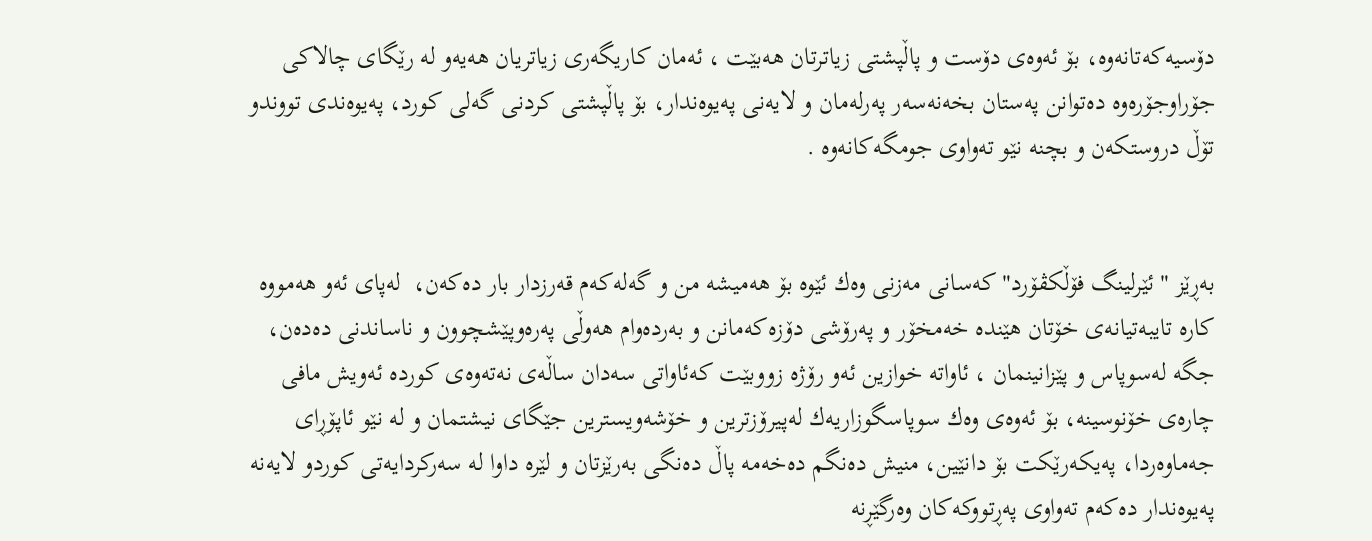دۆسیه‌كه‌تانه‌وه‌، بۆ ئه‌وه‌ی دۆست و پاڵپشتی زیاترتان هه‌بێت ، ئه‌مان كاریگه‌ری زیاتریان هه‌یه‌و له‌ رێگای چالاكی جۆراوجۆره‌وه‌ ده‌توانن په‌ستان بخه‌نه‌سه‌ر په‌رله‌مان و لایه‌نی په‌یوه‌ندار، بۆ پاڵپشتی كردنی گه‌لی كورد، په‌یوه‌ندی تووندو تۆڵ دروستكه‌ن و بچنه‌ نێو ته‌واوی جومگه‌كانه‌وه‌ .


به‌ڕێز " ئێرلینگ فۆڵكڤۆرد" كه‌سانی مه‌زنی وه‌ك ئێوه‌ بۆ هه‌میشه‌ من و گه‌له‌كه‌م قه‌رزدار بار ده‌كه‌ن،  له‌پای ئه‌و هه‌مووه‌ كاره‌ تایبه‌تیانه‌ی خۆتان هێنده‌ خه‌مخۆر و په‌رۆشی دۆزه‌كه‌مانن و به‌رده‌وام هه‌وڵی په‌ره‌وپێشچوون و ناساندنی ده‌ده‌ن، جگه‌ له‌سوپاس و پێزانینمان ، ئاواته‌ خوازین ئه‌و رۆژه‌ زووبێت كه‌ئاواتی سه‌دان ساڵه‌ی نه‌ته‌وه‌ی كورده‌ ئه‌ویش مافی چاره‌ی خۆنوسینه‌، بۆ ئه‌وه‌ی وه‌ك سوپاسگوزاریه‌ك له‌پیرۆزترین و خۆشه‌ویسترین جێگای نیشتمان و له‌ نێو ئاپۆڕای جه‌ماوه‌ردا، په‌یكه‌رێكت بۆ دانێین، منیش ده‌نگم ده‌خه‌مه‌ پاڵ ده‌نگی به‌رێزتان و لێره‌ داوا له‌ سه‌ركردایه‌تی كوردو لایه‌نه‌ په‌یوه‌ندار ده‌كه‌م ته‌واوی په‌ڕتووكه‌كان وه‌رگێڕنه‌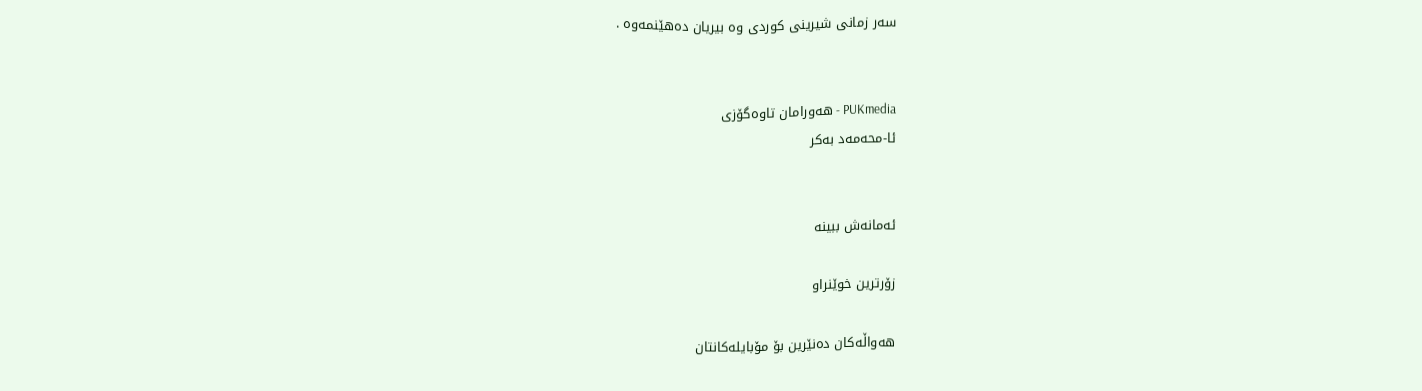سه‌ر زمانی شیرینی كوردی وه‌ بیریان ده‌هێنمه‌وه‌ .


PUKmedia - هه‌ورامان تاوه‌گۆزی
ئا-محه‌مه‌د به‌كر


ئەمانەش ببینە

زۆرترین خوێنراو

هەواڵەکان دەنێرین بۆ مۆبایلەکانتان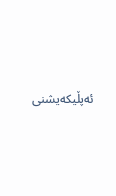ئەپڵیکەیشنی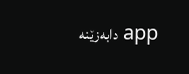app دابەزێنە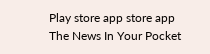Play store app store app
The News In Your Pocket